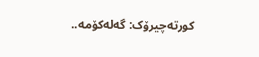کورتەچیرۆک: گەلەکۆمە..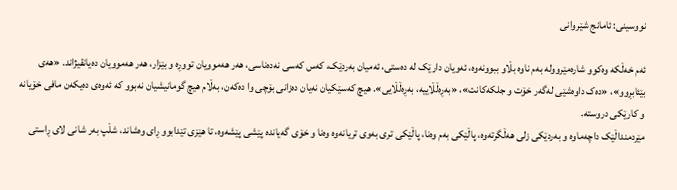نووسینی: ئامانج شێروانی

ئەم خەڵکە وەکوو شارەمێروولە بەم ناوە بڵاو ببوونەوە، ئەویان دارێک لە دەستی، ئەمیان بەردێک، کەس کەسی نەدەناسی، هەر هەموویان تووڕە و بێزار، هەر هەموویان دەیانقیژاند. «هەی بێئابڕوو»، «دەک داوەشێی لەگەر خۆت و جلکەکانت»، «بەڕەڵڵاییە، بەڕەڵڵایی». هیچ کەسێکیان نەیان دەزانی بۆچی وا دەکەن، بەڵام هیچ گومانیشیان نەبوو کە ئەوەی دەیکەن مافی خۆیانە و کارێکی دروستە.
مێردمنداڵێک داچەماوە و بەردێکی زلی هەڵگرتەوە، پاڵێکی بەم وەنا، پاڵێکی تری بەوی تریانەوە وەنا و خۆی گەیاندە پێشی پێشەوە، تا هێزی تێدابوو ڕای وەشاند، شڵپ بەر شانی لای ڕاستی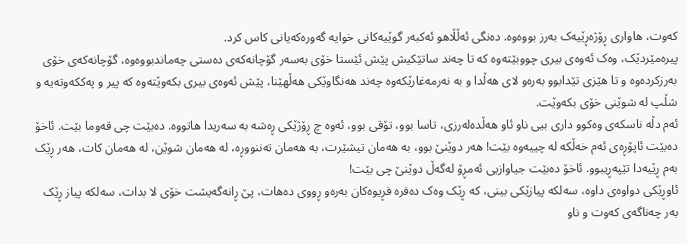کەوت، هاواری ڕۆژەڕێیەک بەرز بووەوە. دەنگی ئەڵڵاهو ئەکبەر گوێیەکانی خوایە گەورەکەیانی کاس کرد.
پیرەمێردێک، وەک ئەوەی بیری چووبێتەوە کە تا چەند ساتێکیش پێش ئێستا خۆی بەسەر گۆچانەکەی دەستی چەماندبووەوە، گۆچانەکەی خۆی بەرزکردەوە و تا هێزی تێدابوو بەرەو لای هەڵدا و بە نەرمەغارێکەوە چەند هەنگاوێکی هەڵهێنا، پێش ئەوەی بیری بکەوێتەوە کە پیر و پەککەوتەیە و شڵپ لە شوێنی خۆی بکەوێت.
ئەم دڵە ناسکەی وەکوو داری بیی ناو ئاو هەڵدەلەرزی، تاسا بوو، تۆقی بوو، ئەوە چ ڕۆژێکی ڕەشە بە سەریدا هاتووە. دەبێت چی قەوما بێت. ئاخۆ دەبێت ئاپۆڕەی ئەم خەڵکە لە چییەوە بێت! هەر دوێنێ بوو، بە هەمان تیشێرت، بە هەمان تەننووڕە، لە هەمان شوێن، لە هەمان کات، هەر ڕێک بەم ڕێیەدا تێپەڕیبوو. ئاخۆ دەبێت جیاوازیی ئەمڕۆ لەگەڵ دوێنێ چی بێت!
ئاوڕێکی دواوەی داوە، سەلکە پیازێکی بینی، کە ڕێک وەک دەفرە فڕیوەکان بەرەو ڕووی دەهات، پێ ڕانەگەیشت خۆی لا بدات، سەلکە پیاز ڕێک بەر چەناگەی کەوت و ناو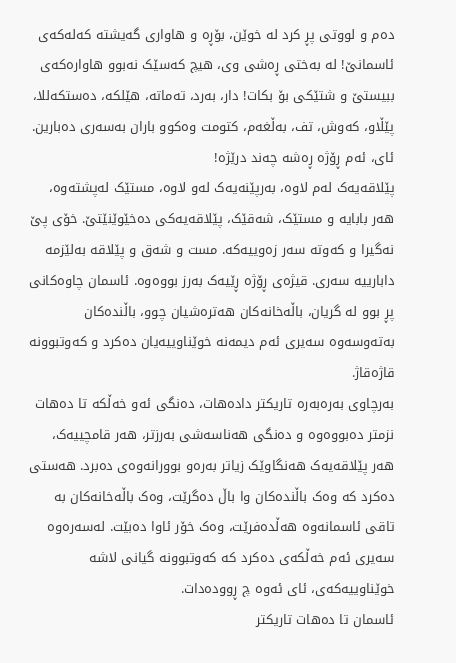دەم و لووتی پڕ کرد لە خوێن، بۆڕە و هاواری گەیشتە کەلەکەی ئاسمانێ! لە بەختی ڕەشی وی، هیچ کەسێک نەبوو هاوارەکەی ببیستێ و شتێکی بۆ بکات! دار، بەرد، تەماتە، هێلکە، دەستکەللا، پێڵاو، کەوش، تف، بەڵغەم، کتومت وەکوو باران بەسەری دەبارین. ئای، ئەم ڕۆژە ڕەشە چەند درێژە!
پێلاقەیەک لەم لاوە، بەرپێنەیەک لەو لاوە، مستێک لەپشتەوە، هەر بابایە و مستێک، شەقێک، پێلاقەیەکی دەخێوێنێتێ. خۆی پێ نەگیرا و کەوتە سەر زەوییەکە. مست و شەق و پێلاقە بەلێزمە دابارییە سەری. قیژەی ڕۆژە ڕێیەک بەرز بووەوە. ئاسمان چاوەکانی پڕ بوو لە گریان، باڵەخانەکان هەترەشیان چوو، باڵندەکان بەتەوسەوە سەیری ئەم دیمەنە خوێناوییەیان دەکرد و کەوتبوونە قاژەقاژ.
بەرچاوی بەرەبەرە تاریکتر دادەهات، دەنگی ئەو خەڵکە تا دەهات نزمتر دەبووەوە و دەنگی هەناسەشی بەرزتر، هەر قامچییەک، هەر پێلاقەیەک هەنگاوێک زیاتر بەرەو بوورانەوەی دەبرد. هەستی دەکرد کە وەک باڵندەکان وا باڵ دەگرێت، وەک باڵەخانەکان بە تاقی ئاسمانەوە هەڵدەفرێت، وەک خۆر ئاوا دەبێت. لەسەرەوە سەیری ئەم خەڵکەی دەکرد کە کەوتبوونە گیانی لاشە خوێناوییەکەی، ئای ئەوە چ ڕوودەدات.
ئاسمان تا دەهات تاریکتر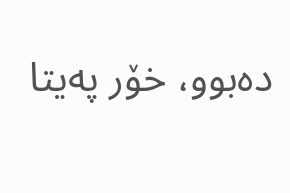دەبوو، خۆر پەیتا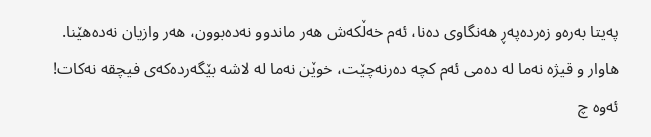پەیتا بەرەو زەردەپەڕ هەنگاوی دەنا، ئەم خەڵکەش هەر ماندوو نەدەبوون، هەر وازیان نەدەهێنا. هاوار و قیژە نەما لە دەمی ئەم کچە دەرنەچێت، خوێن نەما لە لاشە بێگەردەکەی فیچقە نەکات! ئەوە چ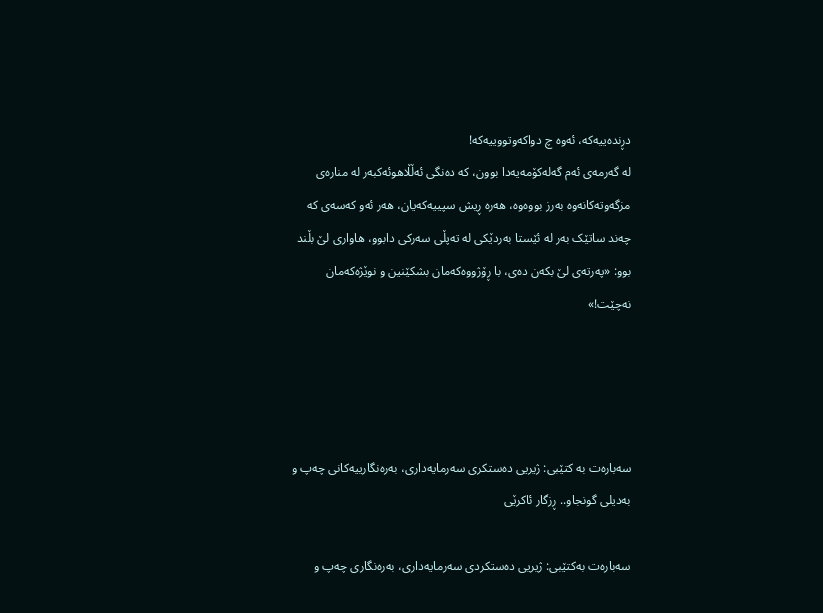دڕندەییەکە، ئەوە چ دواکەوتووییەکە!
لە گەرمەی ئەم گەلەکۆمەیەدا بوون، کە دەنگی ئەڵڵاهوئەکبەر لە منارەی مزگەوتەکانەوە بەرز بووەوە، هەرە ڕیش سپییەکەیان، هەر ئەو کەسەی کە چەند ساتێک بەر لە ئێستا بەردێکی لە تەپڵی سەرکی دابوو، هاواری لێ بڵند بوو: «پەرتەی لێ بکەن دەی، با ڕۆژووەکەمان بشکێنین و نوێژەکەمان نەچێت!»




سەبارەت بە کتێبی: ژیریی دەستکری سەرمایەداری، بەرەنگارییەکانی چەپ و بەدیلی گونجاو.. ڕزگار ئاکرێی

سەبارەت بەکتێبی: ژیریی دەستکردی سەرمایەداری، بەرەنگاری چەپ و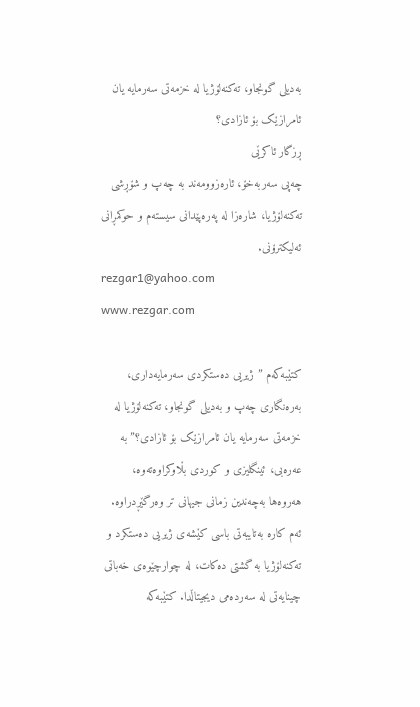بەدیلی گونجاو، تەکنەلۆژیا لە خزمەتی سەرمایە یان ئامرازێک بۆ ئازادی؟
ڕزگار ئاکرێی
چەپی سەربەخۆ، ئارەزوومەند بە چەپ و شۆڕشی تەکنەلۆژیا، شارەزا لە پەرەپێدانی سیستەم و حوکمڕانی ئەلیکترۆنی.
rezgar1@yahoo.com
www.rezgar.com

کتێبەکەم ” ژیریی دەستکردی سەرمایەداری، بەرەنگاری چەپ و بەدیلی گونجاو، تەکنەلۆژیا لە خزمەتی سەرمایە یان ئامرازێک بۆ ئازادی؟” بە عەرەبی، ئینگلیزی و کوردی بڵاوکراوەتەوە، هەروەها بەچەندین زمانی جیهانی تر وەرگێڕدراوە.
ئەم کارە بەتایبەتی باسی کێشەی ژیریی دەستکرد و تەکنەلۆژیا بە گشتی دەکات، لە چوارچێوەی خەباتی چینایەتی لە سەردەمی دیجیتاڵدا. کتێبەکە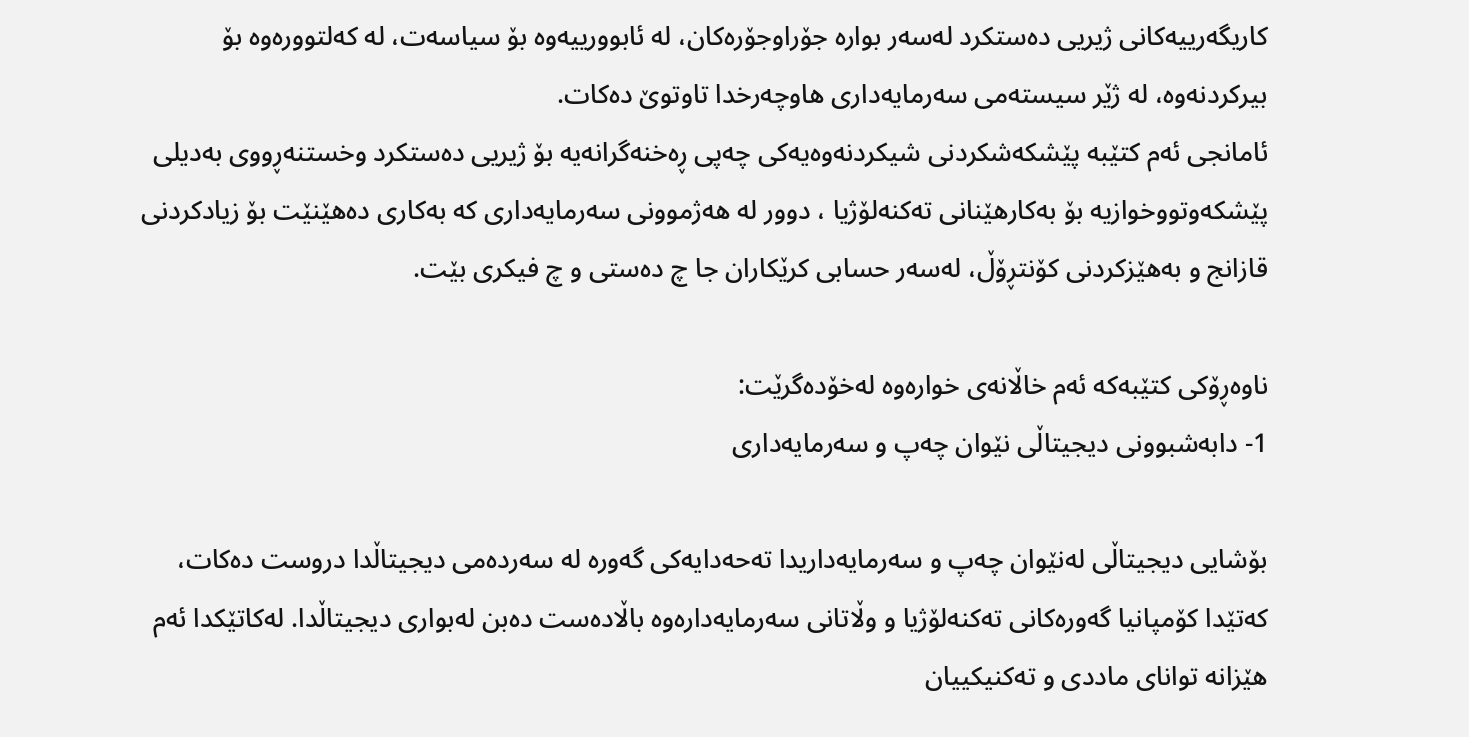کاریگەرییەکانی ژیریی دەستکرد لەسەر بوارە جۆراوجۆرەکان، لە ئابوورییەوە بۆ سیاسەت، لە کەلتوورەوە بۆ بیرکردنەوە، لە ژێر سیستەمی سەرمایەداری هاوچەرخدا تاوتوێ دەکات.
ئامانجی ئەم کتێبە پێشکەشکردنی شیکردنەوەیەکی چەپی ڕەخنەگرانەیە بۆ ژیریی دەستکرد وخستنەڕووی بەدیلی پێشکەوتووخوازیە بۆ بەکارهێنانی تەکنەلۆژیا ، دوور لە هەژموونی سەرمایەداری کە بەکاری دەهێنێت بۆ زیادکردنی قازانج و بەهێزکردنی کۆنتڕۆڵ، لەسەر حسابی کرێکاران جا چ دەستی و چ فیکری بێت.

ناوەڕۆکی کتێبەکە ئەم خاڵانەی خوارەوە لەخۆدەگرێت:
1- دابەشبوونی دیجیتاڵی نێوان چەپ و سەرمایەداری

بۆشایی دیجیتاڵی لەنێوان چەپ و سەرمایەداریدا تەحەدایەکی گەورە لە سەردەمی دیجیتاڵدا دروست دەکات، کەتێدا کۆمپانیا گەورەکانی تەکنەلۆژیا و وڵاتانی سەرمایەدارەوە باڵادەست دەبن لەبواری دیجیتاڵدا. لەکاتێکدا ئەم هێزانە توانای ماددی و تەکنیکییان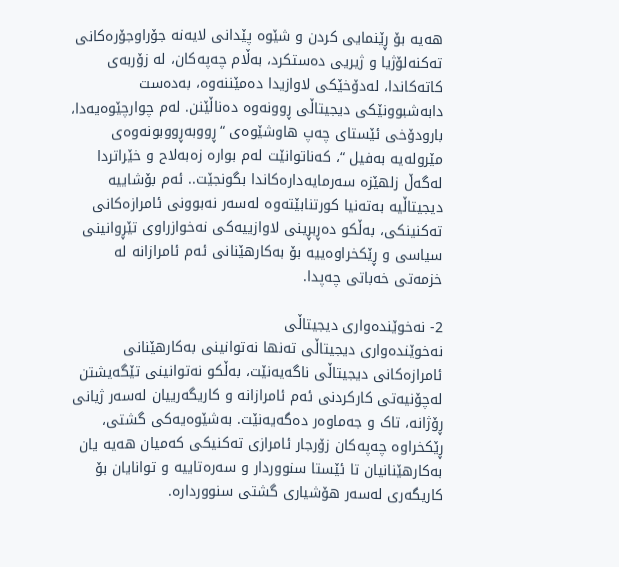هەیە بۆ ڕێنمایی کردن و شێوە پێدانی لایەنە جۆراوجۆرەکانی تەکنەلۆژیا و ژیریی دەستکرد، بەڵام چەپەکان، لە زۆربەی کاتەکاندا، لەدۆخێکی لاوازیدا دەمێننەوە، بەدەست دابەشبوونێکی دیجیتاڵی ڕوونەوە دەناڵێنن. لەم چوارچێوەیەدا، بارودۆخی ئێستای چەپ هاوشێوەی “ڕووبەڕووبونەوەی مێرولەیە بەفیل “، کەناتوانێت لەم بوارە زەبەلاح و خێراتردا لەگەڵ زلهێزە سەرمایەدارەکاندا بگونجێت.. ئەم بۆشاییە دیجیتاڵیە بەتەنیا کورتنابێتەوە لەسەر نەبوونی ئامرازەکانی تەکنینکی، بەڵکو دەڕبڕینی لاوازییەکی نەخوازراوی تێڕوانینی سیاسی و ڕێکخراوەییە بۆ بەکارهێنانی ئەم ئامرازانە لە خزمەتی خەباتی چەپدا.

2- نەخوێندەواری دیجیتاڵی
نەخوێندەواری دیجیتاڵی تەنها نەتوانینی بەکارهێنانی ئامرازەکانی دیجیتاڵی ناگەیەنێت، بەڵکو نەتوانینی تێگەیشتن لەچۆنیەتی کارکردنی ئەم ئامرازانە و کاریگەرییان لەسەر ژیانی ڕۆژانە، تاک و جەماوەر دەگەیەنێت. بەشێوەیەکی گشتی، ڕێکخراوە چەپەکان زۆرجار ئامرازی تەکنیکی کەمیان هەیە یان بەکارهێنانیان تا ئێستا سنووردار و سەرەتاییە و توانایان بۆ کاریگەری لەسەر هۆشیاری گشتی سنووردارە.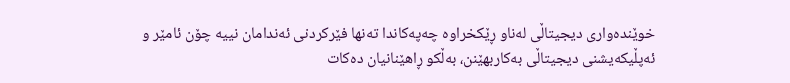خوێندەواری دیجیتاڵی لەناو ڕێکخراوە چەپەکاندا تەنها فێرکردنی ئەندامان نییە چۆن ئامێر و ئەپڵیکەیشنی دیجیتاڵی بەکاربهێنن، بەڵکو ڕاهێنانیان دەکات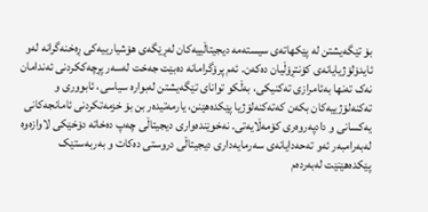بۆ تێگەیشتن لە پێکهاتەی سیستەمە دیجیتاڵییەکان لەڕێگەی هۆشیارییەکی ڕەخنەگرانە لەو ئایدۆلۆژیایانەی کۆنتڕۆڵیان دەکەن. ئەم پرۆگرامانە دەبێت جەخت لەسەر پڕچەککردنی ئەندامان نەک تەنها بەئامرازی تەکنیکی، بەڵکو توانای تێگەیشتن لەبوارە سیاسی، ئابووری و تەکنەلۆژییەکان بکەن کەتەکنەلۆژیا پێکدەهێنن، یارمەتیدەر بن بۆ خزمەتکردنی ئامانجەکانی یەکسانی و دادپەروەری کۆمەڵایەتی. نەخوێندەواری دیجیتاڵی چەپ دەخاتە دۆخێکی لاوازەوە لەبەرامبەر ئەو تەحەدایانەی سەرمایەداری دیجیتاڵی دروستی دەکات و بەربەستێک پێکدەهێنێت لەبەردەم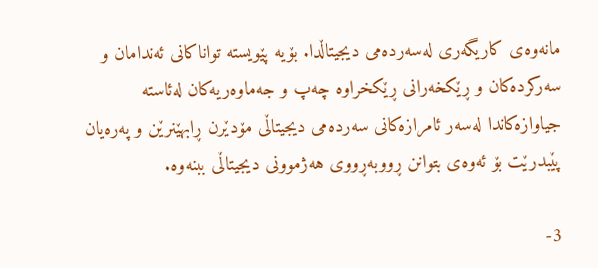مانەوەی کاریگەری لەسەردەمی دیجیتاڵدا. بۆیە پێویستە تواناکانی ئەندامان و سەرکردەکان و ڕێکخەرانی ڕێکخراوە چەپ و جەماوەریەکان لەئاستە جیاوازەکاندا لەسەر ئامرازەکانی سەردەمی دیجیتاڵی مۆدێرن ڕابهێنرێن و پەرەیان پێبدرێت بۆ ئەوەی بتوانن ڕووبەڕووی هەژموونی دیجیتاڵی ببنەوە.

3-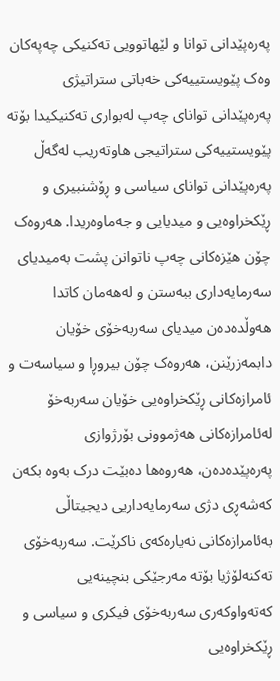پەرەپێدانی توانا و لێهاتوویی تەکنیکی چەپەکان وەک پێویستییەکی خەباتی ستراتیژی
پەرەپێدانی توانای چەپ لەبواری تەکنیکیدا بۆتە پێویستییەکی ستراتیجی هاوتەریب لەگەڵ پەرەپێدانی توانای سیاسی و ڕۆشنبیری و ڕێکخراوەیی و میدیایی و جەماوەریدا. هەروەک چۆن هێزەکانی چەپ ناتوانن پشت بەمیدیای سەرمایەداری ببەستن و لەهەمان کاتدا هەوڵدەدەن میدیای سەربەخۆی خۆیان دابمەزرێنن، هەروەک چۆن بیروڕا و سیاسەت و ئامرازەکانی ڕێکخراوەیی خۆیان سەربەخۆ لەئامرازەکانی هەژموونی بۆرژوازی پەرەپێدەدەن، هەروەها دەبێت درک بەوە بکەن کەشەڕی دژی سەرمایەداریی دیجیتاڵی بەئامرازەکانی نەیارەکەی ناکرێت. سەربەخۆی تەکنەلۆژیا بۆتە مەرجێکی بنچینەیی کەتەواوکەری سەربەخۆی فیکری و سیاسی و ڕێکخراوەیی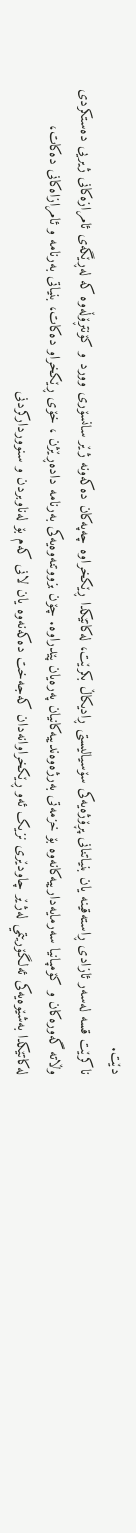دێت.
ناکرێت قسە لەسەر ئازادی ڕاستەقینە یان بنیاتنانی پڕۆژەیەکی سۆسیالیستی ڕادیکاڵ بکرێت، لەکاتێکدا ڕێکخراوە چەپەکان دەکەونە ژێر سانسۆری وورد و کۆنتڕۆڵەوە کە لەڕێگەی ئامرازەکانی ژیریی دەستکردی وڵاتە گەورەکان و کۆمپانیا سەرمایەدارییەکانەوە بۆ خزمەتی بەرژەوەندییەکانیان پەرەیان پێدراوە. چۆن بزووتنەوەیەکی بەرنامە دادەڕێژن ، خۆی ڕێکخراو دەکات، بنیاتی بەرنامە و ئامرازاەکانی دەکات، لەکاتێکدا بەشێوەیەکی ئەلگۆریتمي لەژێر چاودێری نزیک ئەو ڕێکخراوانەدان کەجەخت دەکەنەوە یان لانی کەم بۆ لەناوبردن و سنووردارکردنی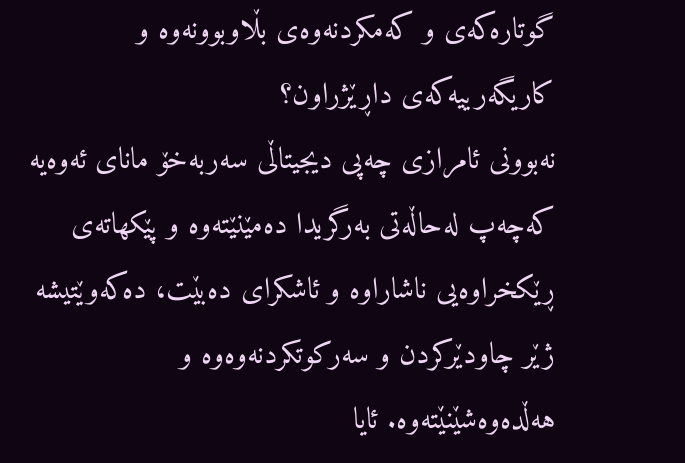گوتارەکەی و کەمکردنەوەی بڵاوبوونەوە و کاریگەرییەکەی داڕێژراون؟
نەبوونی ئامرازی چەپی دیجیتاڵی سەربەخۆ مانای ئەوەیە کەچەپ لەحاڵەتی بەرگریدا دەمێنێتەوە و پێکهاتەی ڕێکخراوەیی ناشاراوە و ئاشکرای دەبێت، دەکەوێتیشە ژێر چاودێرکردن و سەرکوتکردنەوەوە و هەڵدەوەشێنێتەوە. ئایا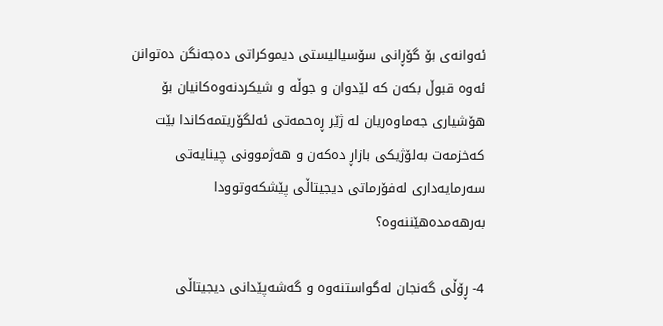ئەوانەی بۆ گۆڕانی سۆسیالیستی دیموکراتی دەجەنگن دەتوانن ئەوە قبوڵ بکەن کە لێدوان و جوڵە و شیکردنەوەکانیان بۆ هۆشیاری جەماوەریان لە ژێر ڕەحمەتی ئەلگۆریتمەکاندا بێت کەخزمەت بەلۆژیکی بازاڕ دەکەن و هەژموونی چینایەتی سەرمایەداری لەفۆرماتی دیجیتاڵی پێشکەوتوودا بەرهەمدەهێننەوە؟

4- ڕۆڵی گەنجان لەگواستنەوە و گەشەپێدانی دیجیتاڵی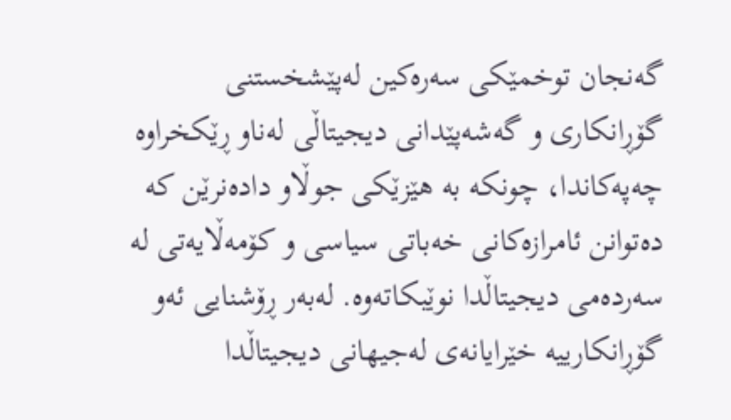گەنجان توخمێکی سەرەکین لەپێشخستنی گۆڕانکاری و گەشەپێدانی دیجیتاڵی لەناو ڕێکخراوە چەپەکاندا، چونکە بە هێزێکی جوڵاو دادەنرێن کە دەتوانن ئامرازەکانی خەباتی سیاسی و کۆمەڵایەتی لە سەردەمی دیجیتاڵدا نوێبکاتەوە. لەبەر ڕۆشنایی ئەو گۆڕانکارییە خێرایانەی لەجیهانی دیجیتاڵدا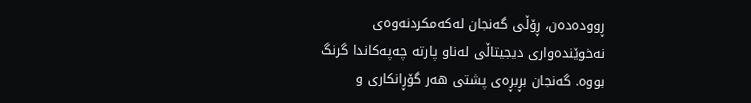ڕوودەدەن، ڕۆڵی گەنجان لەکەمکردنەوەی نەخوێندەواری دیجیتاڵی لەناو پارتە چەپەکاندا گرنگ بووە. گەنجان بڕبڕەی پشتی هەر گۆڕانکاری و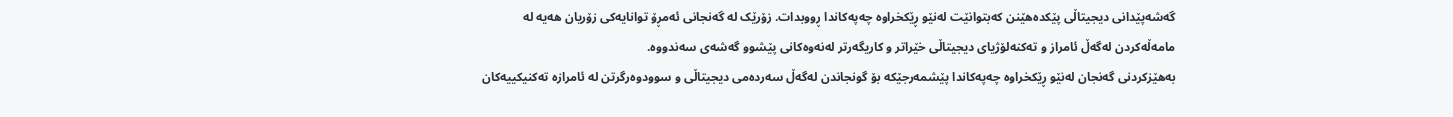گەشەپێدانی دیجیتاڵی پێکدەهێنن کەبتوانێت لەنێو ڕێکخراوە چەپەکاندا ڕووبدات. زۆرێک لە گەنجانی ئەمڕۆ توانایەکی زۆریان هەیە لە مامەڵەکردن لەگەڵ ئامراز و تەکنەلۆژیای دیجیتاڵی خێراتر و کاریگەرتر لەنەوەکانی پێشوو گەشەی سەندووە.
بەهێزکردنی گەنجان لەنێو ڕێکخراوە چەپەکاندا پێشمەرجێکە بۆ گونجاندن لەگەڵ سەردەمی دیجیتاڵی و سوودوەرگرتن لە ئامرازە تەکنیکییەکان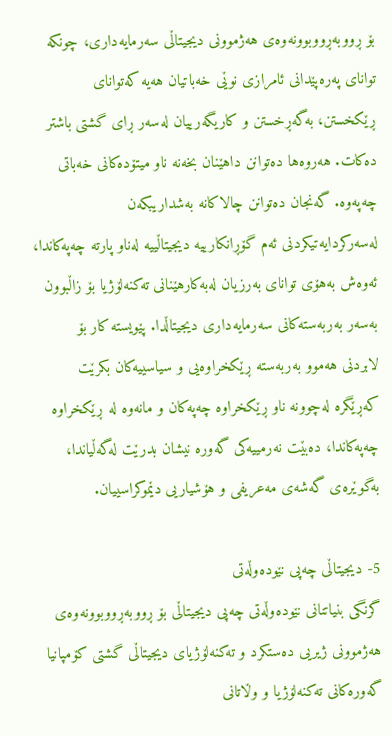بۆ ڕووبەڕووبوونەوەی هەژموونی دیجیتاڵی سەرمایەداری، چونکە توانای پەرەپێدانی ئامرازی نوێی خەباتیان هەیە کەتوانای ڕێکخستن، بەگەڕخستن و کاریگەرییان لەسەر ڕای گشتی باشتر دەکات. هەروەها دەتوانن داهێنان بخەنە ناو میتۆدەکانی خەباتی چەپەوە. گەنجان دەتوانن چالاکانە بەشداریبکەن لەسەرکردایەتیکردنی ئەم گۆڕانکارییە دیجیتاڵییە لەناو پارتە چەپەکاندا، ئەوەش بەهۆی توانای بەرزیان لەبەکارهێنانی تەکنەلۆژیا بۆ زاڵبوون بەسەر بەربەستەکانی سەرمایەداری دیجیتاڵدا. پێویستە کار بۆ لابردنی هەموو بەربەستە ڕێکخراوەیی و سیاسییەکان بکرێت کەڕێگرە لەچوونە ناو ڕێکخراوە چەپەکان و مانەوە لە ڕێکخراوە چەپەکاندا، دەبێت نەرمییەکی گەورە نیشان بدرێت لەگەڵیاندا، بەگوێرەی گەشەی مەعریفی و هۆشیاریی دێموکراسییان.

5- دیجیتاڵی چەپی نێودەوڵەتی
گرنگی بنیاتنانی نێودەوڵەتی چەپی دیجیتاڵی بۆ ڕووبەڕووبوونەوەی هەژموونی ژیریی دەستکرد و تەکنەلۆژیای دیجیتاڵی گشتی کۆمپانیا گەورەکانی تەکنەلۆژیا و وڵاتانی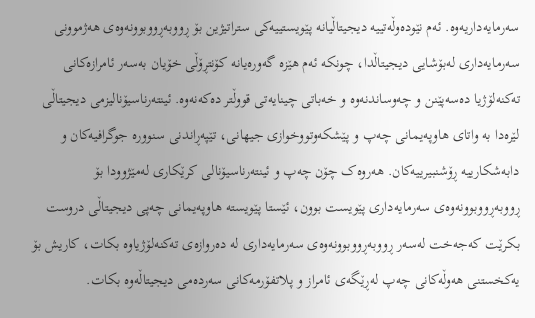سەرمایەداریەوە. ئەم نێودەوڵەتییە دیجیتاڵیانە پێویستییەکی ستراتیژین بۆ ڕووبەڕووبوونەوەی هەژموونی سەرمایەداری لەبۆشایی دیجیتاڵدا، چونکە ئەم هێزە گەورەیانە کۆنتڕۆڵی خۆیان بەسەر ئامرازەکانی تەکنەلۆژیا دەسەپێنن و چەوساندنەوە و خەباتی چینایەتی قووڵتر دەکەنەوە. ئینتەرناسیۆنالیزمی دیجیتاڵی لێرەدا بە واتای هاوپەیمانی چەپ و پێشکەوتووخوازی جیهانی، تێپەڕاندنی سنوورە جوگرافیەکان و دابەشکارییە ڕۆشنبیرییەکان. هەروەک چۆن چەپ و ئینتەرناسیۆنالی کرێکاری لەمێژوودا بۆ ڕووبەڕووبوونەوەی سەرمایەداری پێویست بوون، ئێستا پێویستە هاوپەیمانی چەپی دیجیتاڵی دروست بکرێت کەجەخت لەسەر ڕووبەڕووبوونەوەی سەرمایەداری لە دەروازەی تەکنەلۆژیاوە بکات، کاریش بۆ یەکخستنی هەوڵەکانی چەپ لەڕێگەی ئامراز و پلاتفۆرمەکانی سەردەمی دیجیتاڵەوە بکات.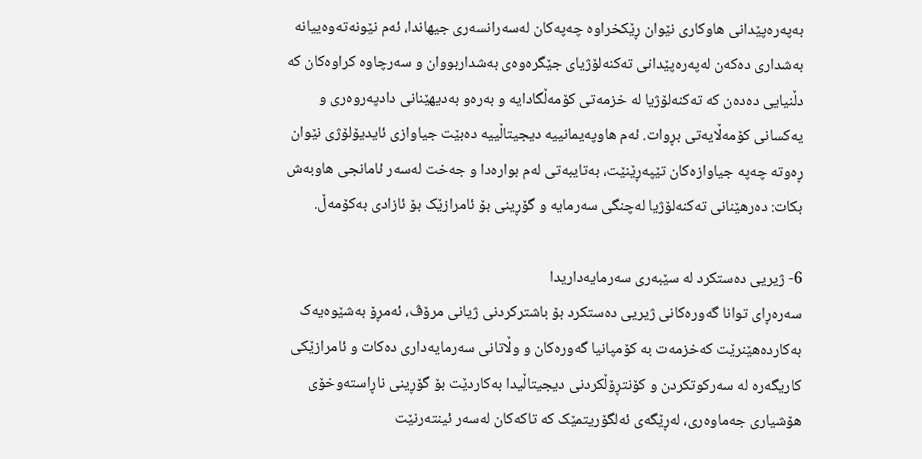بەپەرەپێدانی هاوکاری نێوان ڕێکخراوە چەپەکان لەسەرانسەری جیهاندا، ئەم نێونەتەوەییانە بەشداری دەکەن لەپەرەپێدانی تەکنەلۆژیای جێگرەوەی بەشداربووان و سەرچاوە کراوەکان کە دڵنیایی دەدەن کە تەکنەلۆژیا لە خزمەتی کۆمەڵگادایە و بەرەو بەدیهێنانی دادپەروەری و یەکسانی کۆمەڵایەتی بڕوات. ئەم هاوپەیمانییە دیجیتاڵییە دەبێت جیاوازی ئایدیۆلۆژی نێوان ڕەوتە چەپە جیاوازەکان تێپەڕێنێت، بەتایبەتی لەم بوارەدا و جەخت لەسەر ئامانجی هاوبەش بکات: دەرهێنانی تەکنەلۆژیا لەچنگی سەرمایە و گۆڕینی بۆ ئامرازێک بۆ ئازادی بەکۆمەڵ.

6- ژیریی دەستکرد لە سێبەری سەرمایەداریدا
سەرەڕای توانا گەورەکانی ژیریی دەستکرد بۆ باشترکردنی ژیانی مرۆڤ، ئەمڕۆ بەشێوەیەک بەکاردەهێنرێت کەخزمەت بە کۆمپانیا گەورەکان و وڵاتانی سەرمایەداری دەکات و ئامرازێکی کاریگەرە لە سەرکوتکردن و کۆنتڕۆڵکردنی دیجیتاڵیدا بەکاردێت بۆ گۆڕینی ناڕاستەوخۆی هۆشیاری جەماوەری، لەڕێگەی ئەلگۆریتمێک کە تاکەکان لەسەر ئینتەرنێت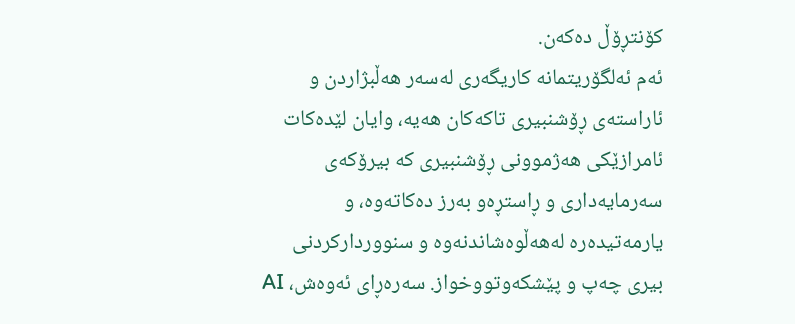کۆنتڕۆڵ دەکەن.
ئەم ئەلگۆریتمانە کاریگەری لەسەر هەڵبژاردن و ئاراستەی ڕۆشنبیری تاکەکان هەیە، وایان لێدەکات ئامرازێکی هەژموونی ڕۆشنبیری کە بیرۆکەی سەرمایەداری و ڕاستڕەو بەرز دەکاتەوە، و یارمەتیدەرە لەهەڵوەشاندنەوە و سنووردارکردنی بیری چەپ و پێشکەوتووخواز. سەرەڕای ئەوەش، AI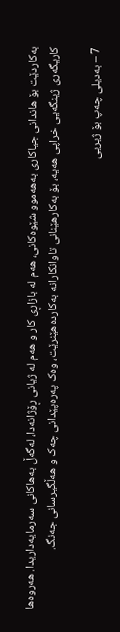بەکاردێت بۆ هاندانی جیاکاری بەهەموو شێوەکانی، هەم لە بازاڕی کار و هەم لە ژیانی ڕۆژانەدا، لەگەڵ بەهاکانی سەرمایەداریدا. هەروەها کاریگەری ژینگەیی خراپی هەیە، بۆ بەکارهێنانی تاوانکارانە بەکاردەهێنرێت، وەک پەرەپێدانی چەک و هەڵگیرسانی جەنگ.

7 – بەدیلی چەپ بۆ ژیریی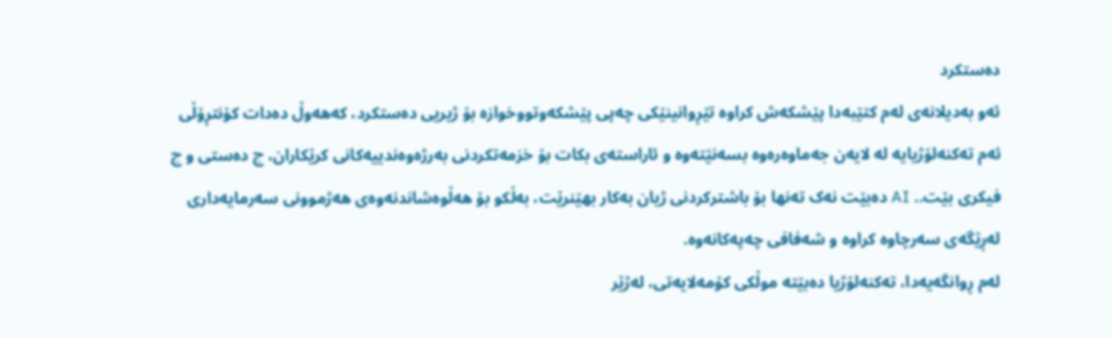دەستکرد
ئەو بەدیلانەی لەم کتێبەدا پێشکەش کراوە تێڕوانینێکی چەپی پێشکەوتووخوازە بۆ ژیریی دەستکرد، کەهەوڵ دەدات کۆنتڕۆڵی ئەم تەکنەلۆژیایە لە لایەن جەماوەرەوە بسەنێتەوە و ئاراستەی بکات بۆ خزمەتکردنی بەرژەوەندییەکانی کرێکاران، چ دەستی و چ فیکری بێت.. AI دەبێت نەک تەنها بۆ باشترکردنی ژیان بەکار بهێنرێت، بەڵکو بۆ هەڵوەشاندنەوەی هەژموونی سەرمایەداری لەڕێگەی سەرچاوە کراوە و شەفافی چەپەکانەوە.
لەم ڕوانگەیەدا، تەکنەلۆژیا دەبێتە موڵکی کۆمەلایەتی، لەژێر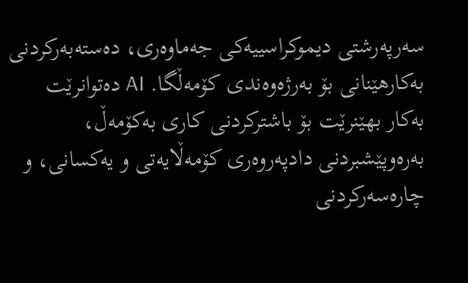سەرپەرشتی دیموکراسییەکی جەماوەری، دەستەبەرکردنی بەکارهێنانی بۆ بەرژەوەندی کۆمەڵگا. AI دەتوانرێت بەکار بهێنرێت بۆ باشترکردنی کاری بەکۆمەڵ، بەرەوپێشبردنی دادپەروەری کۆمەڵایەتی و یەکسانی، و چارەسەرکردنی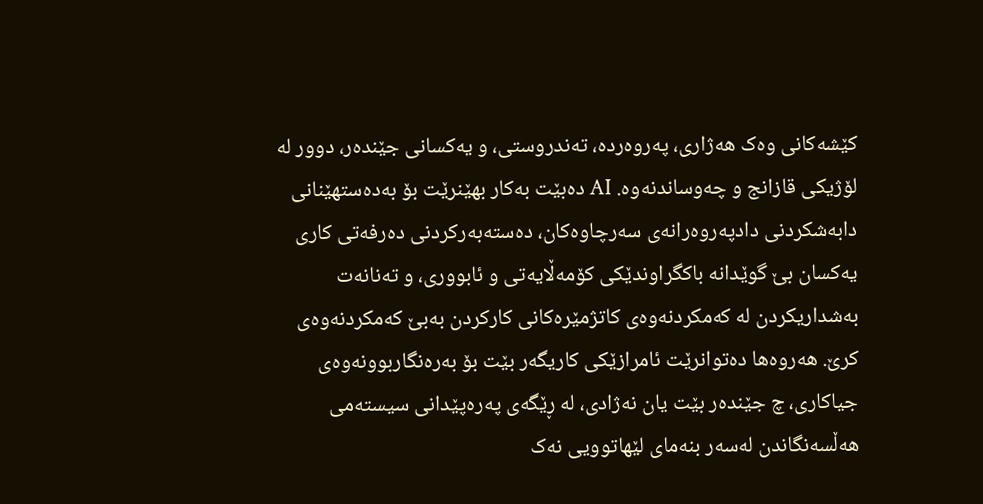کێشەکانی وەک هەژاری، پەروەردە، تەندروستی، و یەکسانی جێندەر، دوور لە لۆژیکی قازانج و چەوساندنەوە. AI دەبێت بەکار بهێنرێت بۆ بەدەستهێنانی دابەشکردنی دادپەروەرانەی سەرچاوەکان، دەستەبەرکردنی دەرفەتی کاری یەکسان بێ گوێدانە باکگراوندێکی کۆمەڵایەتی و ئابووری، و تەنانەت بەشداریکردن لە کەمکردنەوەی کاتژمێرەکانی کارکردن بەبێ کەمکردنەوەی کرێ. هەروەها دەتوانرێت ئامرازێکی کاریگەر بێت بۆ بەرەنگاربوونەوەی جیاکاری، چ جێندەر بێت یان نەژادی، لە ڕێگەی پەرەپێدانی سیستەمی هەڵسەنگاندن لەسەر بنەمای لێهاتوویی نەک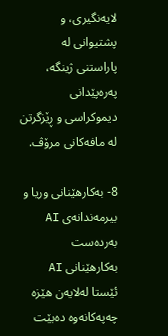لایەنگیری، و پشتیوانی لە پاراستنی ژینگە، پەرەپێدانی دیموکراسی و ڕێزگرتن لە مافەکانی مرۆڤ.

8- بەکارهێنانی وریا و بیرمەندانەی AI بەردەست
بەکارهێنانی AI ئێستا لەلایەن هێزە چەپەکانەوە دەبێت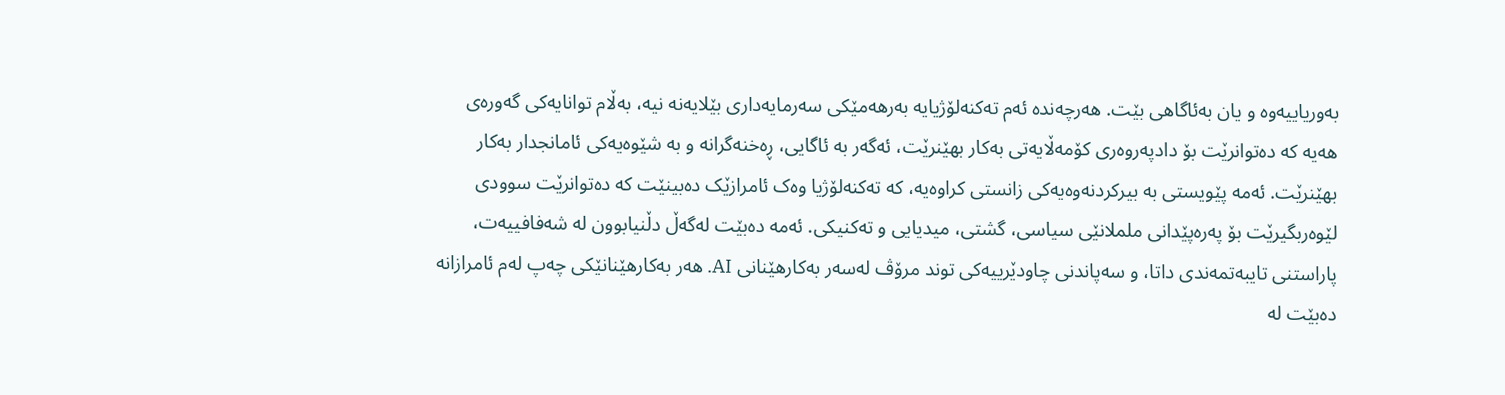بەوریاییەوە و یان بەئاگاهی بێت. هەرچەندە ئەم تەکنەلۆژیایە بەرهەمێکی سەرمایەداری بێلایەنە نيه، بەڵام توانایەکی گەورەی هەیە کە دەتوانرێت بۆ دادپەروەری کۆمەڵایەتی بەکار بهێنرێت، ئەگەر بە ئاگایی، ڕەخنەگرانە و بە شێوەیەکی ئامانجدار بەکار بهێنرێت. ئەمە پێویستی بە بیرکردنەوەیەکی زانستی کراوەیە، کە تەکنەلۆژیا وەک ئامرازێک دەبینێت کە دەتوانرێت سوودی لێوەربگیرێت بۆ پەرەپێدانی ململانێی سیاسی، گشتی، میدیایی و تەکنیکی. ئەمە دەبێت لەگەڵ دڵنیابوون لە شەفافییەت، پاراستنی تایبەتمەندی داتا، و سەپاندنی چاودێرییەکی توند مرۆڤ لەسەر بەکارهێنانی AI. هەر بەکارهێنانێکی چەپ لەم ئامرازانە دەبێت لە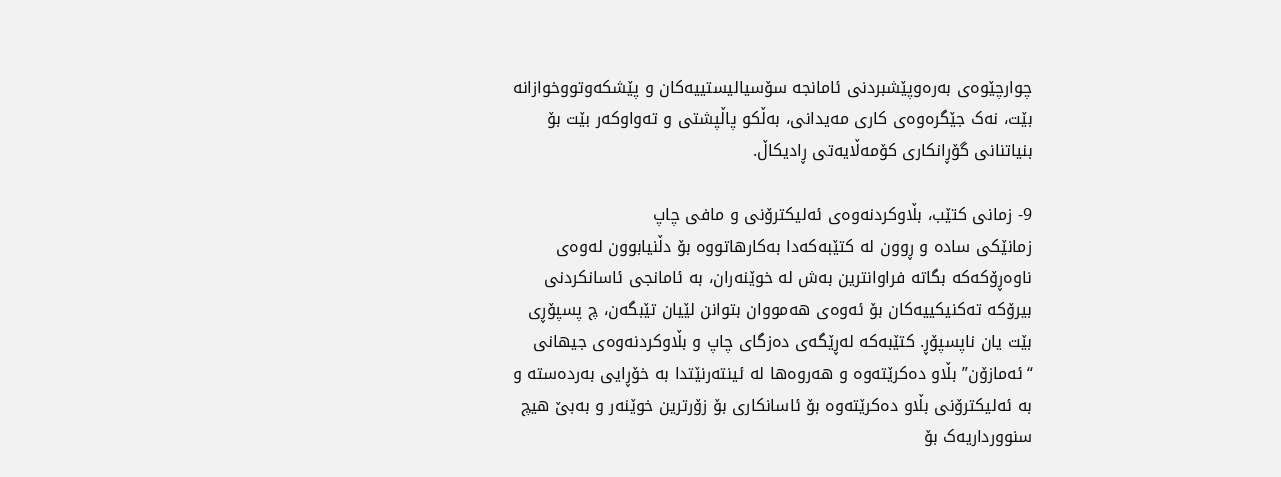چوارچێوەی بەرەوپێشبردنی ئامانجە سۆسیالیستییەکان و پێشکەوتووخوازانە بێت، نەک جێگرەوەی کاری مەیدانی، بەڵکو پاڵپشتی و تەواوکەر بێت بۆ بنیاتنانی گۆڕانکاری کۆمەڵایەتی ڕادیکاڵ.

9- زمانی کتێب، بڵاوکردنەوەی ئەلیکترۆنی و مافی چاپ
زمانێکی سادە و ڕوون لە کتێبەکەدا بەکارهاتووە بۆ دڵنیابوون لەوەی ناوەڕۆکەکە بگاتە فراوانترین بەش لە خوێنەران، بە ئامانجی ئاسانکردنی بیرۆکە تەکنیکییەکان بۆ ئەوەی هەمووان بتوانن لێیان تێبگەن، چ پسپۆڕی بێت یان ناپسپۆڕ. کتێبەکە لەڕێگەی دەزگای چاپ و بڵاوکردنەوەی جیهانی “ئەمازۆن” بڵاو دەکرێتەوە و هەروەها لە ئینتەرنێتدا بە خۆڕایی بەردەستە و بە ئەلیکترۆنی بڵاو دەکرێتەوە بۆ ئاسانکاری بۆ زۆرترین خوێنەر و بەبێ هیچ سنوورداریەک بۆ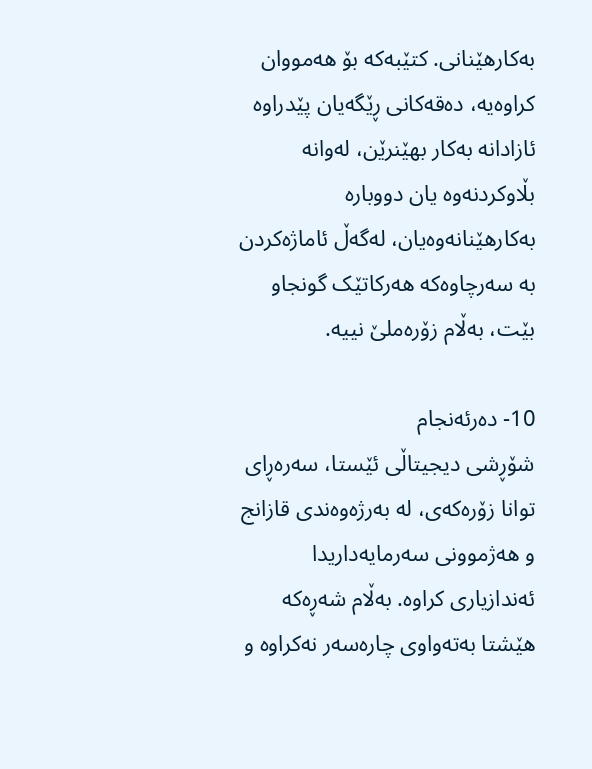بەکارهێنانی. کتێبەکە بۆ هەمووان کراوەیە، دەقەکانی ڕێگەیان پێدراوە ئازادانە بەکار بهێنرێن، لەوانە بڵاوکردنەوە یان دووبارە بەکارهێنانەوەیان، لەگەڵ ئاماژەکردن بە سەرچاوەکە هەرکاتێک گونجاو بێت، بەڵام زۆرەملێ نییە.

10- دەرئەنجام
شۆڕشی دیجیتاڵی ئێستا، سەرەڕای توانا زۆرەکەی، لە بەرژەوەندی قازانج و هەژموونی سەرمایەداریدا ئەندازیاری کراوە. بەڵام شەڕەکە هێشتا بەتەواوی چارەسەر نەکراوە و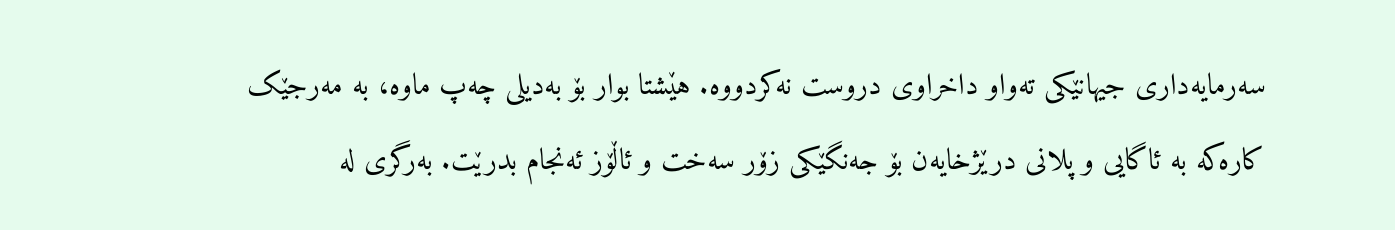سەرمایەداری جیهانێکی تەواو داخراوی دروست نەکردووە. هێشتا بوار بۆ بەدیلی چەپ ماوە، بە مەرجێک کارەکە بە ئاگایی و پلانی درێژخایەن بۆ جەنگێکی زۆر سەخت و ئاڵۆز ئەنجام بدرێت. بەرگری لە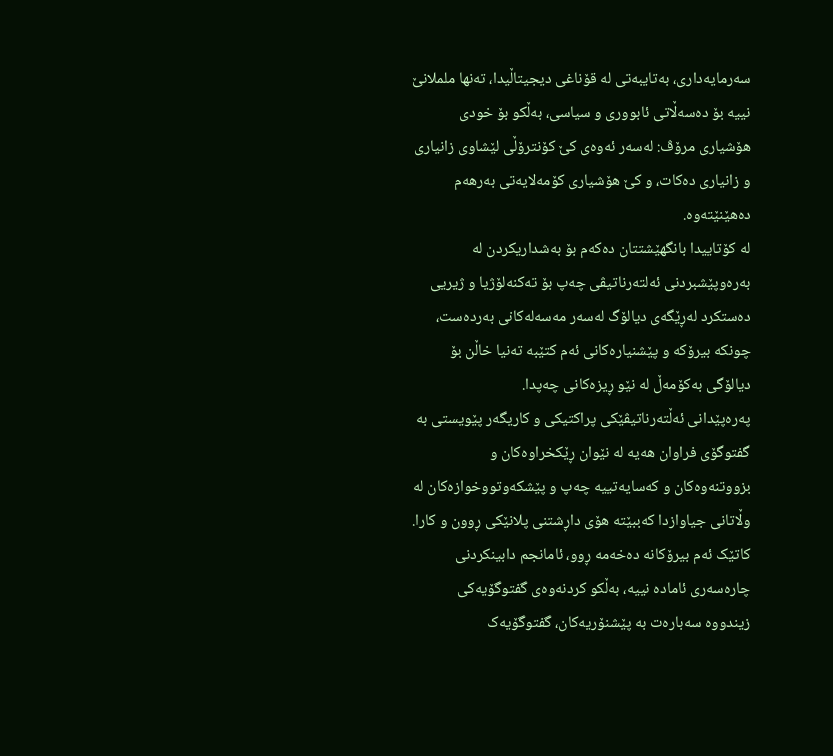سەرمایەداری، بەتایبەتی لە قۆناغی دیجیتاڵیدا، تەنها ململانێ نییە بۆ دەسەڵاتی ئابووری و سیاسی، بەڵکو بۆ خودی هۆشیاری مرۆڤ: لەسەر ئەوەی کێ کۆنترۆڵی لێشاوی زانیاری و زانیاری دەکات، و کێ هۆشیاری کۆمەلایەتی بەرهەم دەهێنێتەوە.
لە کۆتاییدا بانگهێشتتان دەکەم بۆ بەشداریکردن لە بەرەوپێشبردنی ئەلتەرناتیڤی چەپ بۆ تەکنەلۆژیا و ژیریی دەستکرد لەڕێگەی دیالۆگ لەسەر مەسەلەکانی بەردەست، چونکە بیرۆکە و پێشنیارەکانی ئەم کتێبە تەنیا خاڵن بۆ دیالۆگی بەکۆمەڵ لە نێو ڕیزەکانی چەپدا.
پەرەپێدانی ئەڵتەرناتیڤێکی پراکتیکی و کاریگەر پێویستی بە گفتوگۆی فراوان هەیە لە نێوان ڕێکخراوەکان و بزووتنەوەکان و کەسایەتییە چەپ و پێشکەوتووخوازەکان لە وڵاتانی جیاوازدا کەببێتە هۆی داڕشتنی پلانێکی ڕوون و کارا. کاتێک ئەم بیرۆکانە دەخەمە ڕوو، ئامانجم دابینکردنی چارەسەری ئامادە نییە، بەڵکو کردنەوەی گفتوگۆیەکی زیندووە سەبارەت بە پێشنۆریەکان، گفتوگۆیەک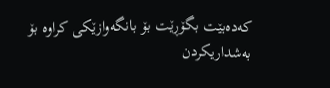کەدەبێت بگۆڕێت بۆ بانگەوازێکی کراوە بۆ بەشداریکردن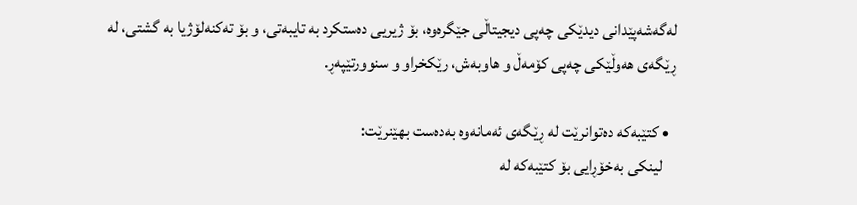لەگەشەپێدانی دیدێکی چەپی دیجیتاڵی جێگرەوە، بۆ ژیریی دەستکرد بە تایبەتی، و بۆ تەکنەلۆژیا بە گشتی، لە ڕێگەی هەوڵێکی چەپی کۆمەڵ و هاوبەش، رێکخراو و سنوورتێپەڕ.

  • کتێبەکە دەتوانرێت لە ڕێگەی ئەمانەوە بەدەست بهێنرێت:
    لینکی بەخۆڕایی بۆ کتێبەکە لە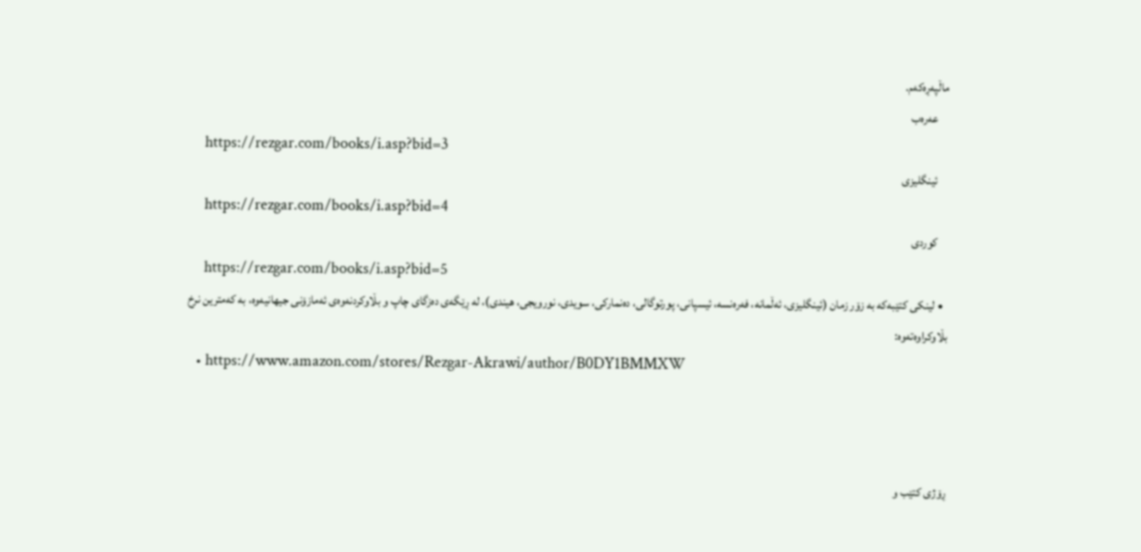ماڵپەڕەکەم.
    عەرەب
    https://rezgar.com/books/i.asp?bid=3
    ئینگلیزی
    https://rezgar.com/books/i.asp?bid=4
    کوردی
    https://rezgar.com/books/i.asp?bid=5
  • لینکی کتێبەکە بە زۆر زمان (ئینگلیزی، ئەڵمانە، فەرەنسە، ئیسپانی، پورتوگالی، دەنمارکی، سویدی، نورویجی، هیندی)، لە ڕێگەی دەزگای چاپ و بڵاوکردنەوەی ئەمازۆنی جیهانیەوە، بە کەمترین نرخ بڵاوکراوەتەوە:
  • https://www.amazon.com/stores/Rezgar-Akrawi/author/B0DY1BMMXW



ڕۆژی کتێب و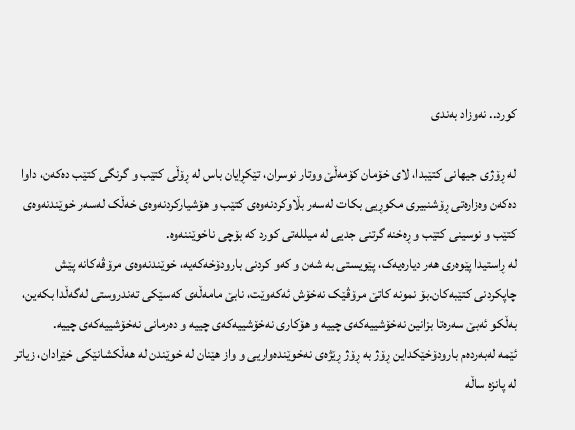کورد.. نەوزاد بەندی

لە ڕۆژی جیهانی کتێبدا، لای خۆمان کۆمەڵێ ووتار نوسران، تێکڕایان باس لە ڕۆڵی کتێب و گرنگی کتێب دەکەن، داوا دەکەن وەزارەتی ڕۆشنبیری مکوڕیی بکات لەسەر بڵاوکردنەوەی کتێب و هۆشیارکردنەوەی خەڵک لەسەر خوێندنەوەی کتێب و نوسینی کتێب و ڕەخنە گرتنی جدیی لە میللەتی کورد کە بۆچی ناخوێننەوە.
لە ڕاستیدا پێوەری هەر دیارەیەک، پێویستی بە شەن و کەو کردنی بارودۆخەکەیە، خوێندنەوەی مرۆڤەکانە پێش چاپکردنی کتێبەکان.بۆ نمونە کاتێ مرۆڤێک نەخۆش ئەکەوێت، نابێ مامەڵەی کەسێکی تەندروستی لەگەڵدا بکەین، بەڵکو ئەبێ سەرەتا بزانین نەخۆشییەکەی چییە و هۆکاری نەخۆشییەکەی چییە و دەرمانی نەخۆشییەکەی چییە.
ئێمە لەبەردەم بارودۆخێکداین ڕۆژ بە ڕۆژ ڕێژەی نەخوێندەواریی و واز هێنان لە خوێندن لە هەڵکشانێکی خێرادان، زیاتر لە پانزه ساڵە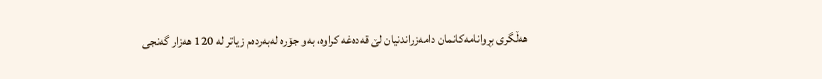هەڵگری بڕوانامەکانمان دامەزراندنیان لێ قەدەغە کراوە، بەو جۆرە لەبەردەم زیاتر لە 120 هەزار گەنجی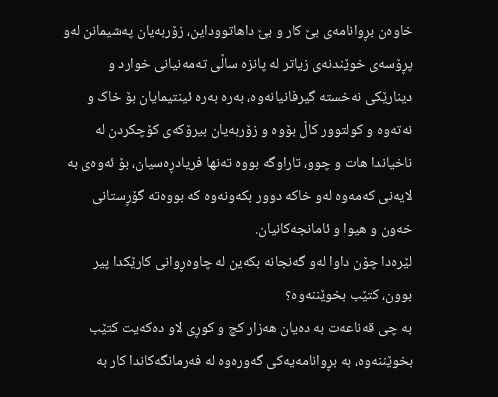خاوەن بڕوانامەی بێ کار و بێ داهاتووداین، زۆربەیان پەشیمانن لەو پڕۆسەی خوێندنەی زیاتر لە پانزە ساڵی تەمەنیانی خوارد و دینارێکی نەخستە گیرفانیانەوە، بەرە بەرە ئینتیمایان بۆ خاک و نەتەوە و کولتوور کاڵ بۆوە و زۆربەیان بیرۆکەی کۆچکردن لە ناخیاندا هات و چوو، تاراوگە بووە تەنها فریادڕەسیان، بۆ ئەوەی بە لایەنی کەمەوە لەو خاکە دوور بکەونەوە کە بووەتە گۆڕستانی خەون و هیوا و ئامانجەکانیان.
لێرەدا چۆن داوا لەو گەنجانە بکەین لە چاوەڕوانی کارێکدا پیر بوون، کتێب بخوێننەوە؟
بە چی قەناعەت بە دەیان هەزار کچ و کوڕی لاو دەکەیت کتێب بخوێننەوە، بە بڕوانامەیەکی گەورەوە لە فەرمانگەکاندا کار بە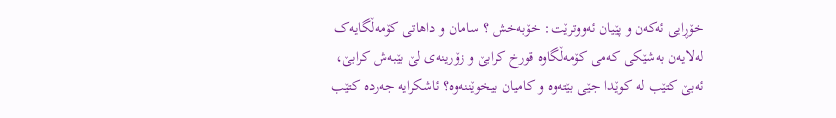خۆڕایی ئەکەن و پێیان ئەووترێت: خۆبەخش ؟ سامان و داهاتی کۆمەڵگایەک لەلایەن بەشێکی کەمی کۆمەڵگاوە قورخ کرابێ و زۆرینەی لێ بێبەش کرابێ، ئەبێ کتێب لە کوێدا جێی بێتەوە و کامیان بیخوێننەوە؟ ئاشکرایە جەردە کتێب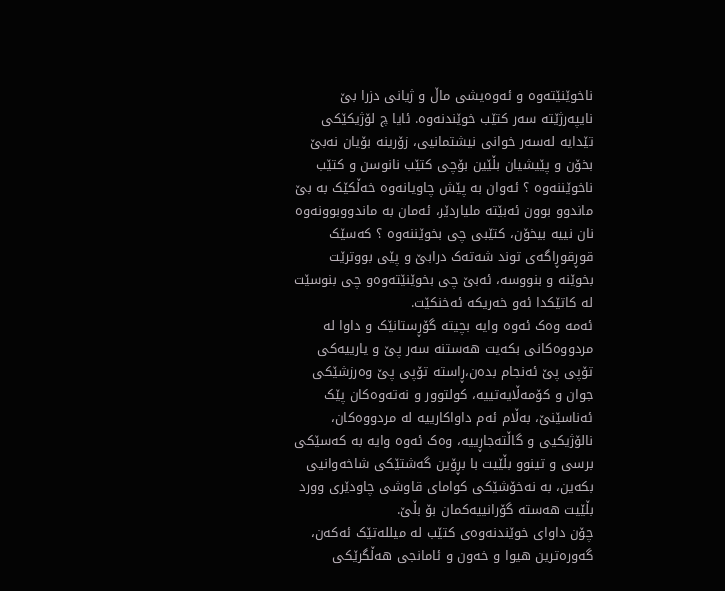ناخوێنێتەوە و ئەوەیشی ماڵ و ژیانی دزرا بێ نایپەرژێتە سەر کتێب خوێندنەوە. ئایا چ لۆژیکێکی تێدایە لەسەر خوانی نیشتمانیی، زۆرینە بۆیان نەبێ بخۆن و پێیشیان بڵێین بۆچی کتێب نانوسن و کتێب ناخوێننەوە ؟ ئەوان بە پێش چاویانەوە خەڵکێک بە بێ ماندوو بوون ئەبێتە ملیاردێر، ئەمان بە ماندووبوونەوە نان نییە بیخۆن، کتێبی چی بخوێننەوە ؟ کەسێک قوڕقوڕاگەی توند شەتەک درابێ و پێی بووترێت بخوێنە و بنووسە، ئەبێ چی بخوێنێتەوەو چی بنوسێت لە کاتێکدا ئەو خەریکە ئەخنکێت.
ئەمە وەک ئەوە وایه بچیتە گۆڕستانێک و داوا لە مردووەکانی بکەیت هەستنە سەر پێ و یارییەکی تۆپی پێ ئەنجام بدەن،ڕاستە تۆپی پێ وەرزشێکی جوان و کۆمەڵایەتییە، کولتوور و نەتەوەکان پێک ئەناسێنێ، بەڵام ئەم داواکارییە لە مردووەکان، نالۆژیکیی و گاڵتەجاڕییە، وەک ئەوە وایە بە کەسێکی برسی و تینوو بڵێیت با بڕۆین گەشتێکی شاخەوانیی بکەین، بە نەخۆشێکی کوامای قاوشی چاودێری وورد بڵێیت هەستە گۆرانییەکمان بۆ بڵێ.
چۆن داوای خوێندنەوەی کتێب لە میللەتێک ئەکەن، گەورەترین هیوا و خەون و ئامانجی هەڵگرێکی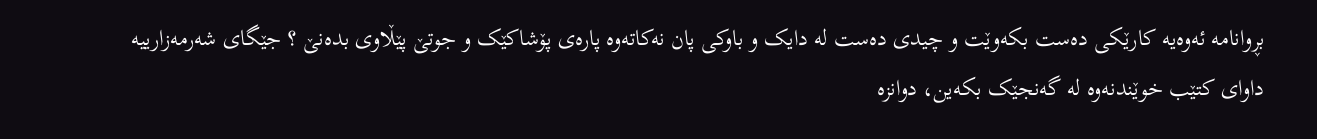بڕوانامە ئەوەیە کارێکی دەست بکەوێت و چیدی دەست لە دایک و باوکی پان نەکاتەوە پارەی پۆشاکێک و جوتێ پێڵاوی بدەنێ ؟ جێگای شەرمەزارییە داوای کتێب خوێندنەوە لە گەنجێک بکەین، دوانزه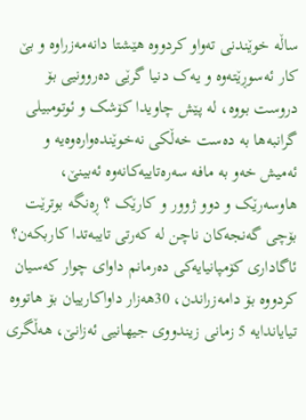ساڵە خوێندنی تەواو کردووە هێشتا دانەمەزراوە و بێ کار ئەسوڕێتەوە و یەک دنیا گرێی دەروونیی بۆ دروست بووە، لە پێش چاویدا کۆشک و ئوتومبیلی گرانبەها بە دەست خەڵکی نەخوێندەوارەوەیە و ئەمیش خەو بە مافە سەرەتاییەکانەوە ئەبینێ، هاوسەرێک و دوو ژوور و کارێک ؟ ڕەنگە بوترێت بۆچی گەنجەکان ناچن لە کەرتی تایبەتدا کاربکەن؟ ئاگاداری کۆمپانیایەکی دەرمانم داوای چوار کەسیان کردووە بۆ دامەزراندن، 30هەزار داواکارییان بۆ هاتووە تیایاندایە 5 زمانی زیندووی جیهانیی ئەزانێ، هەڵگری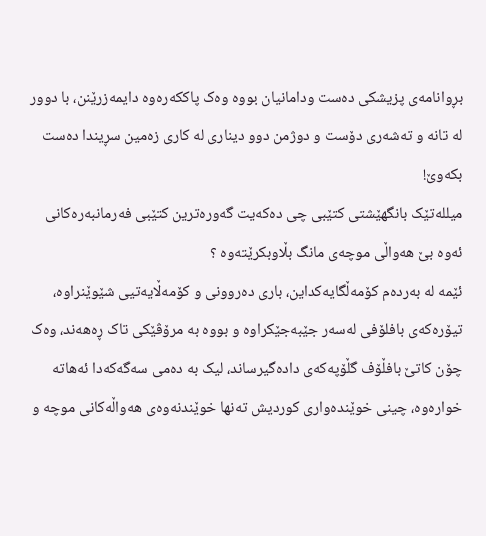بڕوانامەی پزیشکی دەست ودامانیان بووە وەک پاککەرەوە دایمەزرێنن، با دوور لە تانە و تەشەری دۆست و دوژمن دوو دیناری لە کاری زەمین سڕیندا دەست بکەوێ!
میللەتێک بانگهێشتی کتێبی چی دەکەیت گەورەترین کتێبی فەرمانبەرەکانی ئەوە بێ هەواڵی موچەی مانگ بڵاوبکرێتەوە ؟
ئێمە لە بەردەم کۆمەڵگایەکداین، باری دەروونی و کۆمەڵایەتیی شێوێنراوە، تیۆرەکەی بافلۆفی لەسەر جێبەجێکراوە و بووە بە مرۆڤێکی تاک ڕەهەند، وەک چۆن کاتێ بافڵۆف گڵۆپەکەی دادەگیرساند، لیک بە دەمی سەگەکەدا ئەهاتە خوارەوە، چینی خوێندەواری کوردیش تەنها خوێندنەوەی هەواڵەکانی موچە و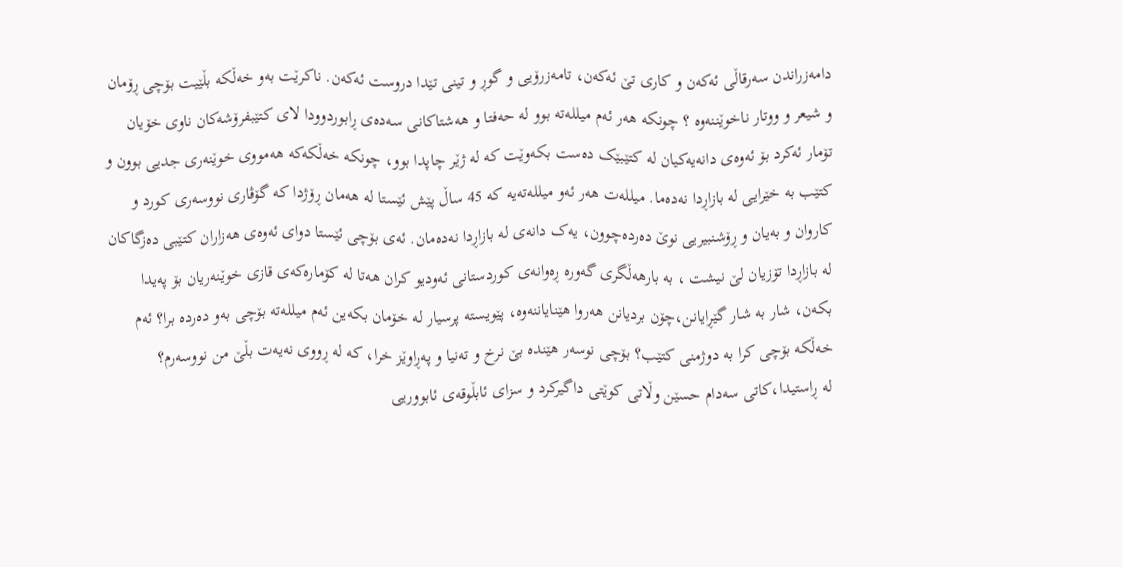دامەزراندن سەرقاڵی ئەکەن و کاری تێ ئەکەن، تامەزرۆیی و گوڕ و تینی تێدا دروست ئەکەن. ناکرێت بەو خەڵکە بڵێیت بۆچی ڕۆمان و شیعر و ووتار ناخوێننەوە ؟ چونکە هەر ئەم میللەتە بوو لە حەفتا و هەشتاکانی سەدەی ڕابوردوودا لای کتێبفرۆشەکان ناوی خۆیان تۆمار ئەکرد بۆ ئەوەی دانەیەکیان لە کتێبێک دەست بکەوێت کە لە ژێر چاپدا بوو، چونکە خەڵکەکە هەمووی خوێنەری جدیی بوون و کتێب بە خێرایی لە بازاڕدا نەدەما. میللەت هەر ئەو میللەتەیە کە 45 ساڵ پێش ئێستا لە هەمان ڕۆژدا کە گۆڤاری نووسەری کورد و کاروان و بەیان و ڕۆشنبیریی نوێ دەردەچوون، یەک دانەی لە بازاڕدا نەدەمان. ئەی بۆچی ئێستا دوای ئەوەی هەزاران کتێبی دەزگاکان لە بازاڕدا تۆزیان لێ نیشت ، بە بارهەڵگری گەورە ڕەوانەی کوردستانی ئەودیو کران هەتا لە کۆمارەکەی قازی خوێنەریان بۆ پەیدا بکەن، شار بە شار گێڕایانن،چۆن بردیانن هەروا هێنایاننەوە، پێویستە پرسیار لە خۆمان بکەین ئەم میللەتە بۆچی بەو دەردە برا؟ ئەم خەڵکە بۆچی کرا بە دوژمنی کتێب؟ بۆچی نوسەر هێندە بێ نرخ و تەنیا و پەڕاوێز‌ خرا، کە لە ڕووی نەیەت بڵێ من نووسەرم؟
لە ڕاستیدا،کاتی سەدام حسێن وڵاتی کوێتی داگیرکرد و سزای ئابڵوقەی ئابووریی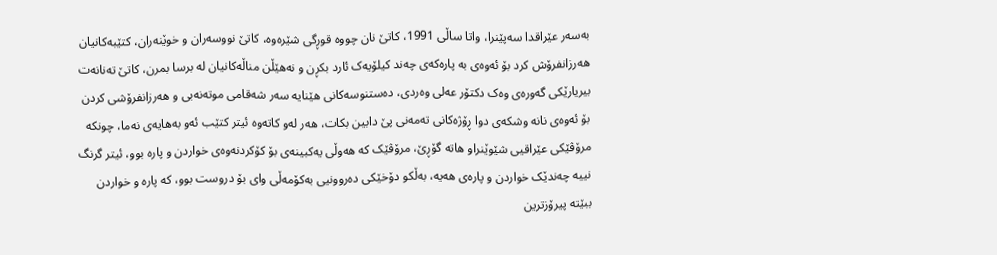بەسەر عێراقدا سەپێنرا، واتا ساڵی 1991، کاتێ نان چووە قوڕگی شێرەوە، کاتێ نووسەران و خوێنەران، کتێبەکانیان هەرزانفرۆش کرد بۆ ئەوەی بە پارەکەی چەند کیلۆیەک ئارد بکڕن و نەهێڵن مناڵەکانیان لە برسا بمرن، کاتێ تەنانەت بیریارێکی گەورەی وەک دکتۆر عەلی وەردی، دەستنوسەکانی هێنایه سەر شەقامی موتەنەبی و هەرزانفرۆشی کردن بۆ ئەوەی نانە وشکەی دوا ڕۆژەکانی تەمەنی پێ دابین بکات، هەر لەو کاتەوە ئیتر کتێب ئەو بەهایەی نەما، چونکە مرۆڤێکی عێراقیی شێوێنراو هاتە گۆڕێ، مرۆڤێک کە هەوڵی یەکبینەی بۆ کۆکردنەوەی خواردن و پارە بوو، ئیتر گرنگ نییە چەندێک خواردن و پارەی هەیە، بەڵکو دۆخێکی دەروونیی بەکۆمەڵی وای بۆ دروست بوو، کە پارە و خواردن ببێتە پیرۆزترین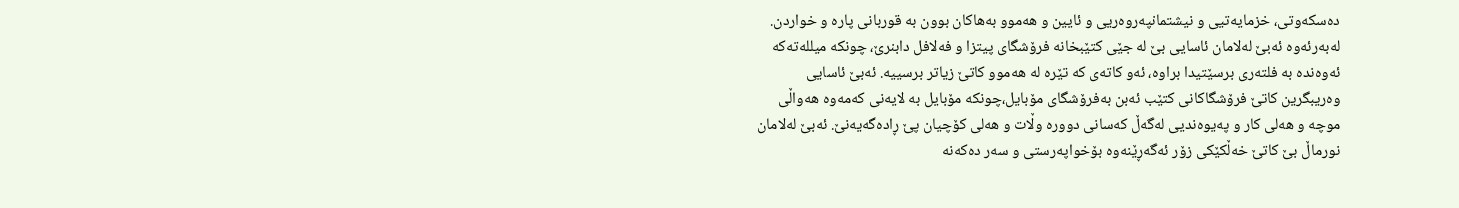دەسکەوتی، خزمایەتیی و نیشتمانپەروەریی و ئایین و هەموو بەهاکان بوون بە قوربانی پارە و خواردن.
لەبەرئەوە ئەبێ لەلامان ئاسایی بێ لە جێی کتێبخانە فرۆشگای پیتزا و فەلافل دابنرێ، چونکە میللەتەکە ئەوەندە بە فلتەری برسێتیدا براوە، ئەو کاتەی کە تێرە لە هەموو کاتێ زیاتر برسییە. ئەبێ ئاسایی وەریبگرین کاتێ فرۆشگاکانی کتێب ئەبن بەفرۆشگای مۆبایل،چونکە مۆبایل بە لایەنی کەمەوە هەواڵی موچە و هەلی کار و پەیوەندیی لەگەڵ کەسانی دوورە وڵات و هەلی کۆچیان پێ ڕادەگەیەنێ. ئەبێ لەلامان نورماڵ بێ کاتێ خەڵکێکی زۆر ئەگەڕێنەوە بۆخواپەرستی و سەر دەکەنە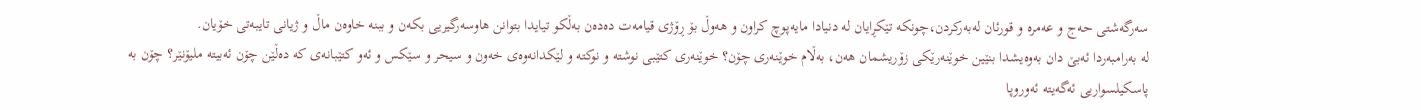سەرگەشتی حەج و عەمرە و قورئان لەبەرکردن،چونکە تێکڕایان لە دنیادا مایەپوچ کراون و هەوڵ بۆ ڕۆژی قیامەت دەدەن بەڵکو تیایدا بتوانن هاوسەرگیریی بکەن و ببنە خاوەن ماڵ و ژیانی تایبەتی خۆیان.
لە بەرامبەردا ئەبێ دان بەوەیشدا بنێین خوێنەرێکی زۆریشمان هەن، بەڵام خوێنەری چۆن؟ خوێنەری کتێبی نوشتە و نوکتە و لێکدانەوەی خەون و سیحر و سێکس و ئەو کتێبانەی کە دەڵێن چۆن ئەبیتە ملیۆنێر؟ چۆن بە پاسکیلسواریی ئەگەیتە ئەوروپا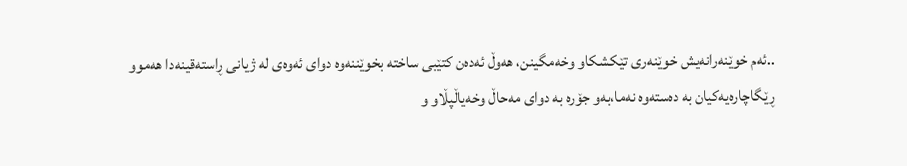..ئەم خوێنەرانەیش خوێنەری تێکشکاو وخەمگینن، هەوڵ ئەدەن کتێبی ساختە بخوێننەوە دوای ئەوەی لە ژیانی ڕاستەقینەدا هەموو ڕێگاچارەیەکیان بە دەستەوە نەما،بەو جۆرە بە دوای مەحاڵ وخەیاڵپڵاو و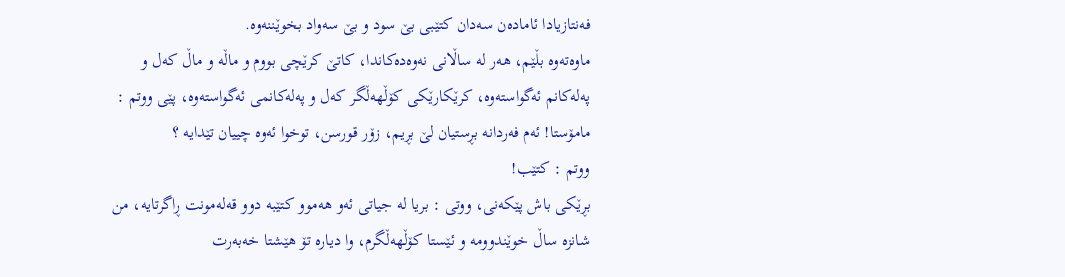فەنتازیادا ئامادەن سەدان کتێبی بێ سود و بێ سەواد بخوێننەوە.
ماوەتەوە بڵێم، هەر لە ساڵانی نەوەدەکاندا، کاتێ کرێچی بووم و ماڵە و ماڵ کەل و پەلەکانم ئەگواستەوە، کرێکارێکی کۆڵهەڵگر کەل و پەلەکانمی ئەگواستەوە، پێی ووتم : مامۆستا! ئەم فەردانە بڕستیان لێ بڕیم، زۆر قورسن، توخوا ئەوە چییان تێدایە ؟
ووتم : کتێب!
بڕێکی باش پێکەنی، ووتی : بریا لە جیاتی ئەو هەموو کتێبە دوو قەلەمونت ڕاگرتایە، من شانزە ساڵ خوێندوومە و ئێستا کۆڵهەڵگرم، وا دیارە تۆ هێشتا خەبەرت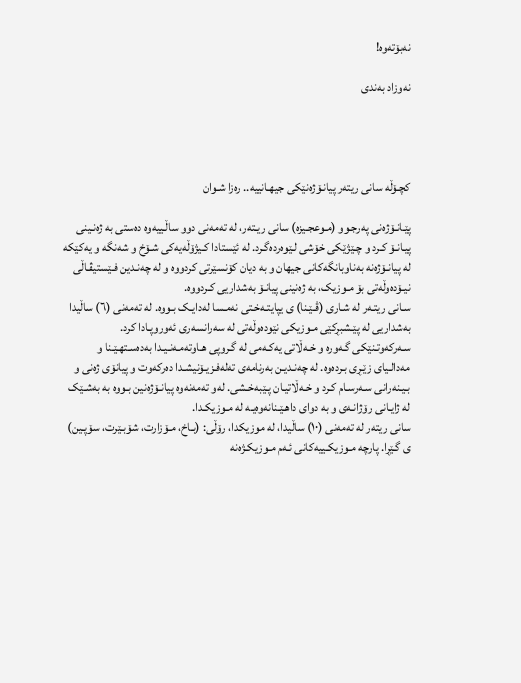نەبۆتەوە!

نەوزاد بەندی




کچـۆڵە سانی ریتەر پیانـۆژەنێکی جیهـانییە.. رەزا شـوان

پێـانـۆژەنی پەرجـوو (مـوعجـیزە) سانی ریـتەر، لە تەمەنی دوو ساڵـییەوە دەستی بە ژەنـینی پیـانـۆ کـرد و چـێژێکی خۆشی لـێوەردەگـرد. لە ئێستادا کـيژۆڵەیەکی شـۆخ و شەنگە و یەکێکە لە پیانـۆژەنە بەناوبانگەکانی جیهان و بە دیان کۆنسێرتی کردووە و لە چەنـدین فـێستیڤـاڵی نیـۆدەوڵەتی بۆ مـوزیک، بە ژەنینی پیانـۆ بەشداریی کـردووە.
سـانی ریتـەر لە شـاری (ڤـێـنا) ی یپایتـەخـتی نەمـسا لەدایـک بـووە. لە تەمەنی (٦) ساڵیدا بەشداریی لە پێـشبڕکێی مـوزیکی نێودەوڵەتی لە سەرانسەری ئەوروپـادا کرد. سـەرکەوتـنێکی گـەورە و خـەڵاتی یەکـەمی لە گـروپی هـاوتەمـەنـیـدا بەدەسـتهـێـنا و مەدالـیای زێـڕی بـردەوە. لە چەنـدیـن بەرنامەی تەلەفـزیـۆنیشـدا دەرکەوت و پیانۆی ژەنی و بـیـنەرانی سـەرسـام کـرد و خـەڵاتیـان پـێبەخـشی. لەو تەمەنەوە پیانـۆژەنین بـووە بە بەشـێک لە ژایـانی رۆژانـەی و بە دوای داهـێـنانەوەیـە لە مـوزیکـدا.
سانی ریتەر لە تەمەنی (١٠) ساڵیدا، لە موزیکدا، رۆڵی: (بـاخ، مـۆزارت، شۆبـێرت، سۆپـین) ی گـێڕا. پارچە مـوزیکـییەکانی ئـەم مـوزیکـژەنە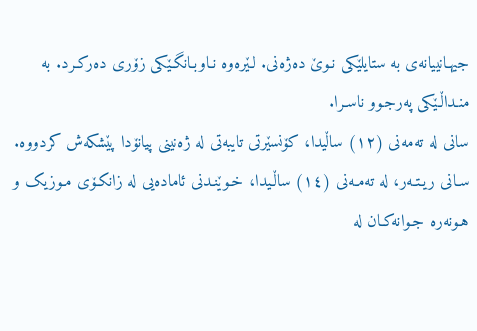جیهـانییانەی بە ستایلێکی نـوێ دەژەنی. لـێرەوە نـاوبـانگـێکی زۆری دەرکـرد. بە منـداڵـێکی پەرجـوو ناسـرا.
سانی لە تەمەنی (١٢) ساڵیدا، کۆنسێرتی تایبەتی لە ژەنینی پیانۆدا پێشکەش کردووە.
سـانی ریـتـەر، لە تەمـەنی (١٤) ساڵـیدا، خـوێنـدنی ئامادەیی لە زانکـۆی مـوزیک و هـونەرە جـوانەکـان لە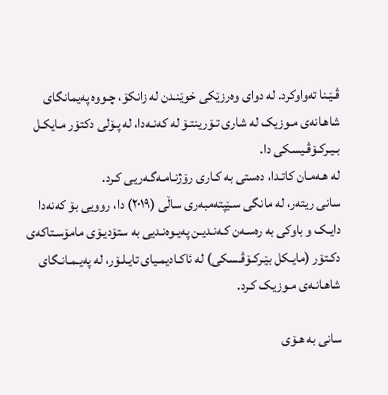ڤـێـنا تەواوکرد. لە دوای وەرزێکی خوێنـدن لە زانکۆ، چـووە پەیمانگای شاهـانەی مـوزیک لە شاری تـۆرینتـۆ لە کەنـەدا، لە پـۆلی دکتۆر مـایکـل بـیـرکـۆڤـیسکی دا.
لە هـەمـان کاتـدا، دەستی بە کـاری رۆژنـامـەگـەریی کـرد.
سانی ریتەر، لە مانگی سـێپتەمبەری ساڵی (٢٠١٩) دا، روویی بۆ کەنەدا دایـک و باوکی بە رەسـەن کـەنـدیـن پەیـوەنـدیی بە ستۆدیـۆی مامۆسـتاکەی دکـتۆر (مایـکل بێـرکـۆڤـسکی) لە ئاکـادیمـیای تایـلـۆر، لە پەیـمـانـگای شاهـانـەی مـوزیک کـرد.

سانی بە هـۆی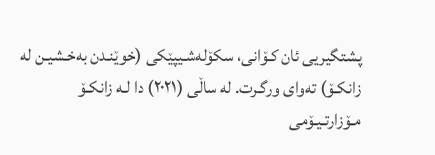پشتگیریی ئان کـۆانی، سکۆلەشـیپێکی (خوێنـدن بەخـشیـن لە زانکـۆ) تەوای ورگـرت. لە ساڵی (٢٠٢١) دا لـە زانکـۆ مـۆزارتـیـۆمی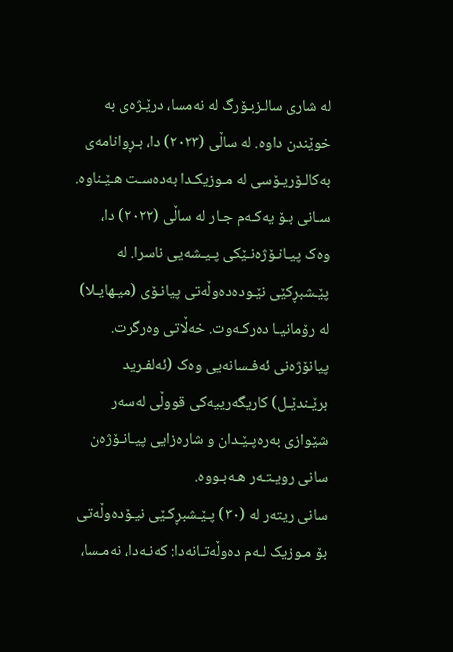لە شاری سالـزبـۆرگ لە نەمسا، درێـژەی بە خوێندن داوە. لە ساڵی (٢٠٢٣) دا، بـڕوانامەی بەکالـۆریـۆسی لە مـوزیکـدا بەدەسـت هـێـناوە.
سـانی بـۆ یەکـەم جـار لە ساڵی (٢٠٢٢) دا، وەک پیـانـۆژەنـێکی پـیـشەیی ناسرا. لە پێـشبڕکێی نێـودەدەوڵەتی پیانـۆی (میـهایـلا) لە رۆمانیـا دەرکـەوت. خەڵاتی وەرگرت.
پیانۆژەنی ئەفـسانەیی وەک (ئەلفـرید برێـندێـل) کاریگەرییەکی قووڵی لەسەر شێوازی بەرەپـێـدان و شارەزایی پیـانـۆژەن سانی رویـتـەر هـەبـووە.
سانی ریتەر لە (٣٠) پـێـشبڕکـێی نیـۆدەوڵەتی بۆ مـوزیک لـەم دەوڵەتـانەدا: کەنـەدا، نەمـسا،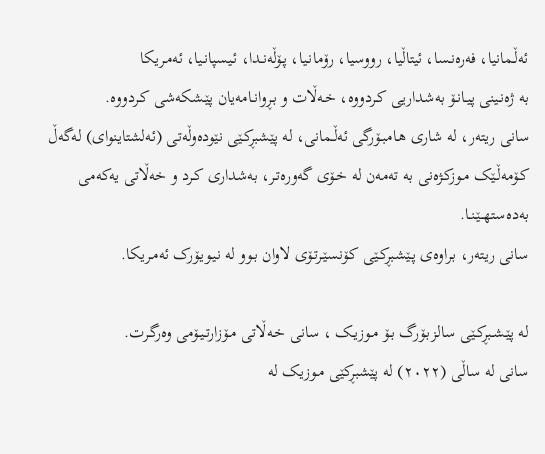ئەڵـمانیا، فەرەنـسا، ئیتاڵیا، رووسیا، رۆمانـیا، پـۆڵەنـدا، ئـیسپانـیا، ئەمـریکا
بە ژەنـینی پیـانـۆ بەشداریی کـردووە، خـەڵات و بـڕوانـامەیان پێـشکەشی کـردووە.
سانی ریتەر، لە شاری هـامبـۆرگی ئەڵـمانی، لە پێشبڕکـێی نێودەوڵەتی (ئەلشتاینوای) لەگەڵ کـۆمەڵـێک مـوزکـژەنی بە تەمەن لە خـۆی گەورەتـر، بەشداری کـرد و خەڵاتی یەکەمی بەدەستهــێـنـا.
سانی ریتەر، بـراوەی پـێشبڕکـێی کـۆنسێـرتـۆی لاوان بـوو لە نیـویـۆرک ئەمـریکا.

لە پێـشـبڕکـێی سالـزبـۆرگ بـۆ مـوزیـک ، سانی خـەڵاتی مـۆزارتـیـۆمی وەرگـرت.
سانی لە ساڵی (٢٠٢٢) لە پێشبڕکێی مـوزیک لە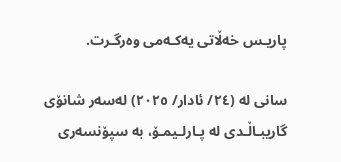پاریـس خەڵاتی یەکـەمی وەرگـرت.

سانی لە (٢٤/ ئادار/ ٢٠٢٥) لەسەر شانۆی گاریبـاڵـدی لە پـارلـیمـۆ، بە سپۆنسەری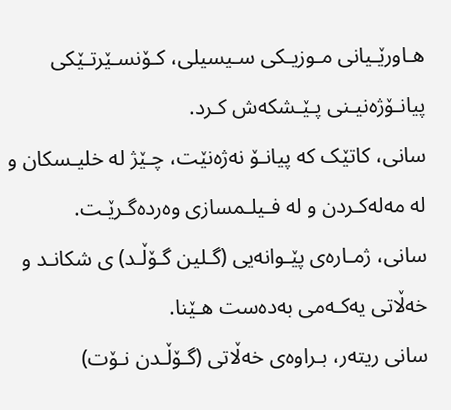هـاورێـیانی مـوزیـکی سـیسیلی، کـۆنسـێرتـێکی پیانـۆژەنیـنی پـێـشکەش کـرد.
سانی، کاتێک کە پیانـۆ نەژەنێت، چـێژ لە خلیـسکان و لە مەلەکـردن و لە فـیلـمسازی وەردەگـرێـت.
سانی، ژمـارەی پێـوانەیی (گـلین گـۆڵـد) ی شکانـد و خەڵاتی یەکـەمی بەدەست هـێنا.
سانی ریتەر، بـراوەی خەڵاتی (گـۆڵـدن نـۆت)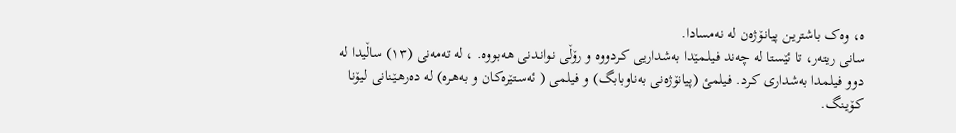ە، وەک باشتریـن پیانـۆژەن لە نەمسادا.
سانی ریتەر، تا ئێستا لە چەند فـیلـمێدا بەشداریی کـردووە و رۆڵی نـوانـدنی هەبـووە. ، لە تەمەنی (١٣) ساڵیدا لە دوو فـیلمدا بەشداری کـرد. فـیلمئ (پیانۆژەنی بەناوبابگ) و فـیلمی ( ئەسـتێرەکـان و بەهـرە) لە دەرهـێـنانی لـیۆنا کـۆیـنگ.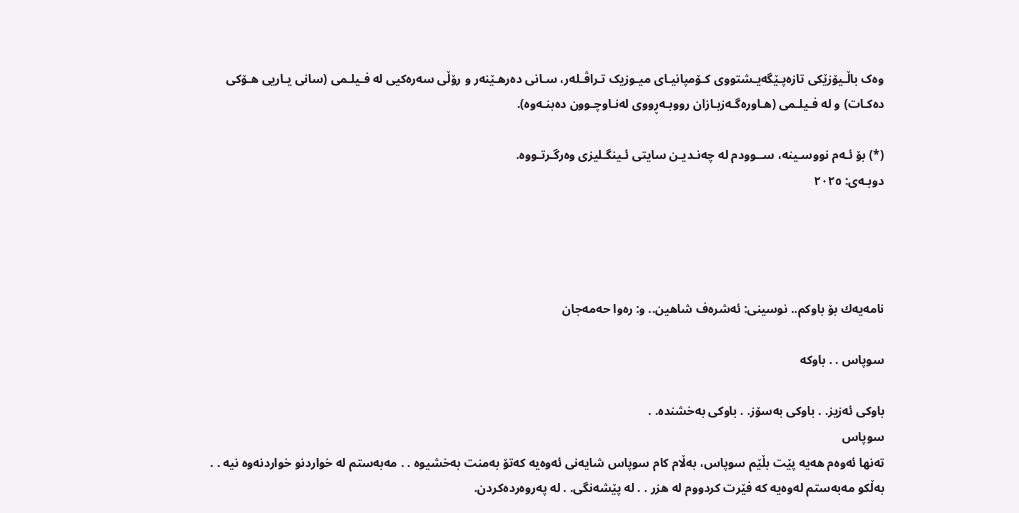وەک باڵـیۆزێکی تازەپـێگەیـشتووی کـۆمپانیـای میـوزیک تـراڤـلەر، سـانی دەرهـێنەر و رۆڵی سەرەکیی لە فـیلـمی (سانی یـاریی هـۆکی دەکـات) و لە فـیلـمی (هـاورەگـەزبـازان رووبـەڕووی لەنـاوچـوون دەبنـەوە).

(*) بۆ ئـەم نووسـینە، ســوودم لە چەنـدیـن سایتی ئـینگـلیزی وەرگـرتـووە.
دوبـەی: ٢٠٢٥




نامەیەك بۆ باوكم.. نوسینی: ئەشرەف شاهین.. و: رەوا حەمەجان

سوپاس . . باوكە

باوكی ئەزیز. . باوكی بەسۆز. . باوكی بەخشندە. .
سوپاس
تەنها ئەوەم هەیە پێت بڵێم سوپاس، بەڵام كام سوپاس شایەنی ئەوەیە كەتۆ بەمنت بەخشیوە . . مەبەستم لە خواردنو خواردنەوە نیە . . بەڵكو مەبەستم لەوەیە كە فێرت كردووم لە هزر . . لە پێشەنگی. . لە پەروەردەكردن.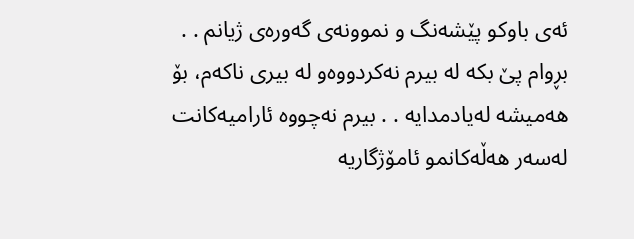ئەی باوكو پێشەنگ و نموونەی گەورەی ژیانم . .
بڕوام پێ بكە لە بیرم نەكردووەو لە بیری ناكەم، بۆ هەمیشە لەیادمدایە . . بیرم نەچووە ئارامیەكانت لەسەر هەڵەكانمو ئامۆژگاریە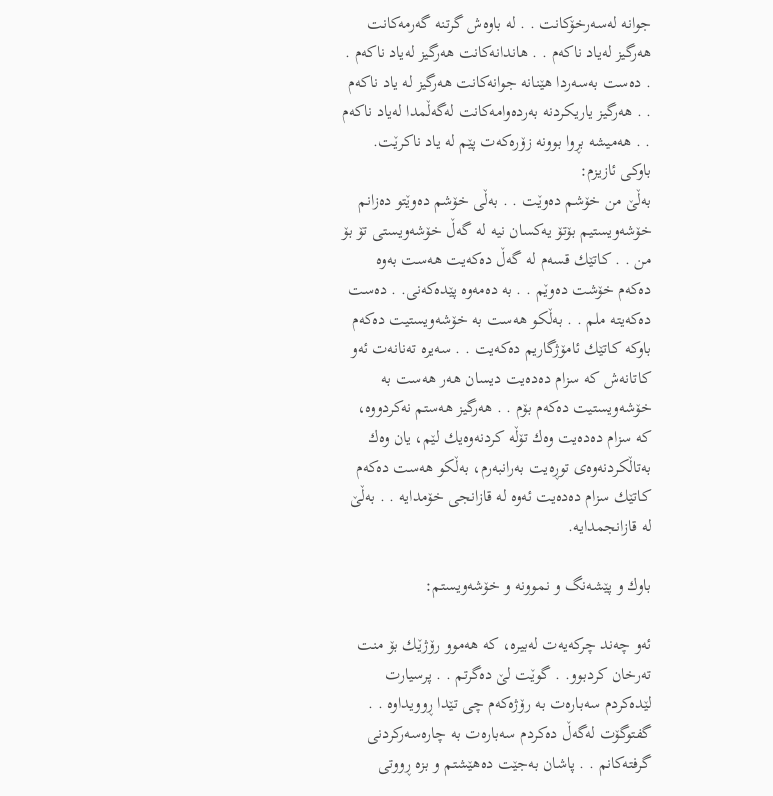جوانە لەسەرخۆكانت . . لە باوەش گرتنە گەرمەكانت هەرگیز لەیاد ناكەم . . هاندانەكانت هەرگیز لەیاد ناكەم . . دەست بەسەردا هێنانە جوانەكانت هەرگیز لە یاد ناكەم . . هەرگیز یاریكردنە بەردەوامەكانت لەگەڵمدا لەیاد ناكەم . . هەمیشە بڕوا بوونە زۆرەكەت پێم لە یاد ناكرێت.
باوكی ئازیزم:
بەڵێ من خۆشم دەوێت . . بەڵی خۆشم دەوێتو دەزانم خۆشەویستیم بۆتۆ یەكسان نیە لە گەڵ خۆشەویستی تۆ بۆ من . . كاتێك قسەم لە گەڵ دەكەیت هەست بەوە دەكەم خۆشت دەوێم . . بە دەمەوە پێدەكەنی. . دەست دەكەیتە ملم . . بەڵكو هەست بە خۆشەویستیت دەكەم باوكە كاتێك ئامۆژگاریم دەكەیت . . سەیرە تەنانەت ئەو كاتانەش كە سزام دەدەیت دیسان هەر هەست بە خۆشەویستیت دەكەم بۆم . . هەرگیز هەستم نەكردووە، كە سزام دەدەیت وەك تۆڵە كردنەوەیك لێم، یان وەك بەتاڵكردنەوەی توڕەیت بەرانبەرم، بەڵكو هەست دەكەم كاتێك سزام دەدەیت ئەوە لە قازانجی خۆمدایە . . بەڵێ لە قازانجمدایە.

باوك و پێشەنگ و نموونە و خۆشەویستم:

ئەو چەند چركەیەت لەبیرە، كە هەموو رۆژێك بۆ منت تەرخان كردبوو. . گوێت لێ دەگرتم . . پرسیارت لێدەكردم سەبارەت بە رۆژەكەم چی تێدا ڕوویداوە . . گفتوگۆت لەگەڵ دەكردم سەبارەت بە چارەسەركردنی گرفتەكانم . . پاشان بەجێت دەهێشتم و بزە ڕووتی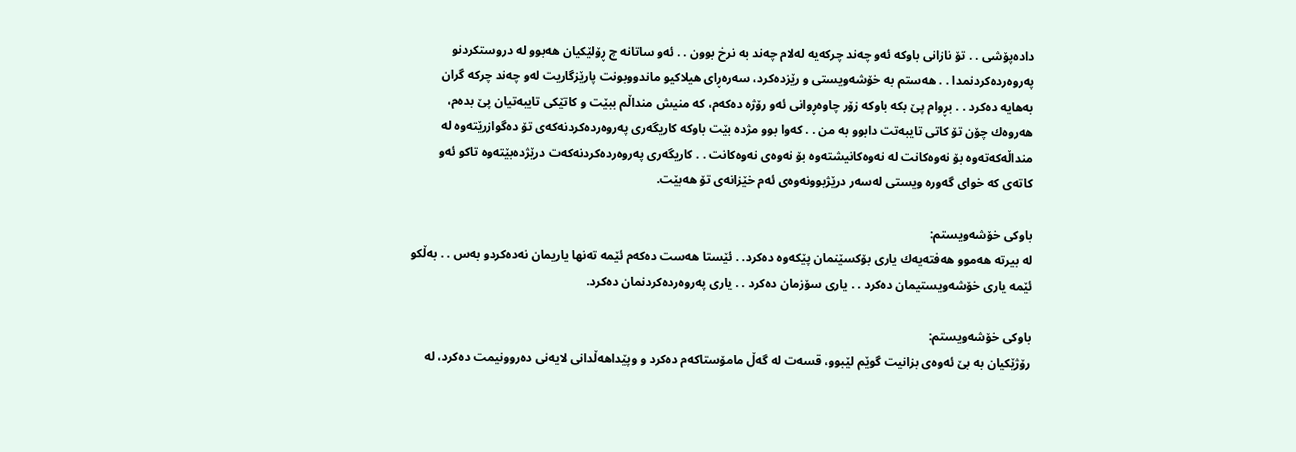دادەپۆشی . . تۆ نازانی باوكە ئەو چەند چركەیە لەلام چەند بە نرخ بوون . . ئەو ساتانە چ ڕۆلێكیان هەبوو لە دروستكردنو پەروەردەكردنمدا . . هەستم بە خۆشەویستی و رێزدەكرد، سەرەڕای هیلاكیو ماندووبونت پارێزگاریت لەو چەند چركە گران بەهایە دەكرد . . بڕوام پێ بكە باوكە زۆر چاوەڕوانی ئەو رۆژە دەكەم، كە منیش منداڵم ببێت و كاتێكی تایبەتیان پێ بدەم، هەروەك چۆن تۆ كاتی تایبەتت دابوو بە من . . كەوا بوو مژدە بێت باوكە كاریگەری پەروەردەكردنەكەی تۆ دەگوازرێتەوە لە منداڵەكەتەوە بۆ نەوەكانت لە نەوەكانیشتەوە بۆ نەوەی نەوەكانت . . كاریگەری پەروەردەكردنەكەت درێژدەبێتەوە تاكو ئەو كاتەی كە خوای گەورە ویستی لەسەر درێژبوونەوەی ئەم خێزانەی تۆ هەبێت.

باوكی خۆشەویستم:
لە بیرتە هەموو هەفتەیەك یاری بۆكسێنمان پێكەوە دەكرد. . ئێستا هەست دەكەم ئێمە تەنها یاریمان نەدەكردو بەس . . بەڵكو ئێمە یاری خۆشەویستیمان دەكرد . . یاری سۆزمان دەكرد . . یاری پەروەردەكردنمان دەكرد.

باوكی خۆشەویستم:
رۆژێكیان بە بێ ئەوەی بزانیت گوێم لێبوو، قسەت لە گەڵ مامۆستاكەم دەكرد و وپێداهەڵدانی لایەنی دەروونیمت دەكرد، لە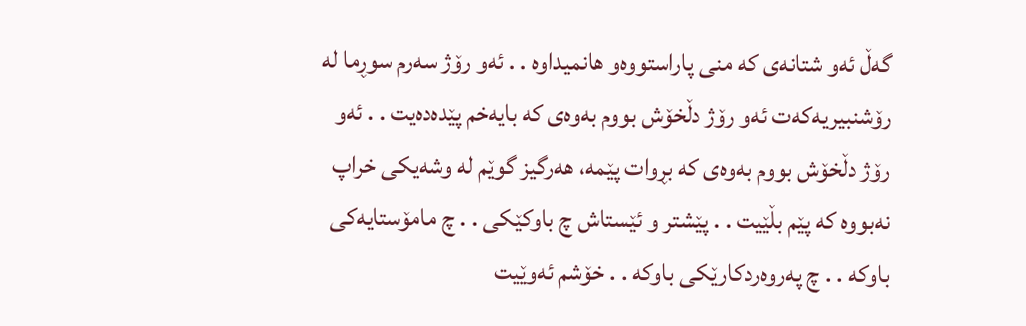گەڵ ئەو شتانەی كە منی پاراستووەو هانمیداوە . . ئەو رۆژ سەرم سوڕما لە رۆشنبیریەكەت ئەو رۆژ دڵخۆش بووم بەوەی كە بایەخم پێدەدەیت . . ئەو رۆژ دڵخۆش بووم بەوەی كە بڕوات پێمە، هەرگیز گوێم لە وشەیكی خراپ نەبووە كە پێم بڵێیت . . پێشتر و ئێستاش چ باوكێكی . . چ مامۆستایەكی باوكە . . چ پەروەردكارێكی باوكە . . خۆشم ئەوێیت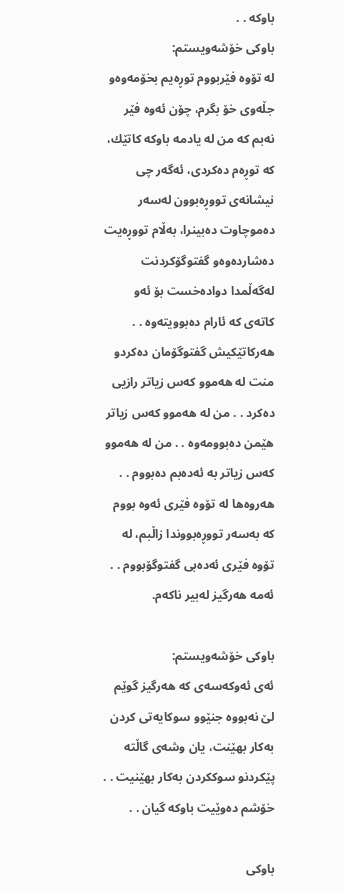باوكە . .
باوكی خۆشەویستم:
لە تۆوە فێربووم توڕەیم بخۆمەوەو جڵەوی خۆ بگرم، چۆن ئەوە فێر نەبم كە من لە یادمە باوكە كاتێك، كە توڕەم دەكردی، ئەگەر چی نیشانەی تووڕەبوون لەسەر دەموچاوت دەبینرا، بەڵام تووڕەیت دەشاردەوەو گفتوگۆكردنت لەگەڵمدا دوادەخست بۆ ئەو كاتەی كە ئارام دەبوویتەوە . . هەركاتێكیش گفتوگۆمان دەكردو منت لە هەموو كەس زیاتر رازیی دەكرد . . من لە هەموو كەس زیاتر هێمن دەبوومەوە . . من لە هەموو كەس زیاتر بە ئەدەبم دەبووم . . هەروەها لە تۆوە فێری ئەوە بووم كە بەسەر تووڕەبووندا زاڵبم، لە تۆوە فێری ئەدەبی گفتوگۆبووم . . ئەمە هەرگیز لەبیر ناكەم.

باوكی خۆشەویستم:
ئەی ئەوكەسەی كە هەرگیز گوێم لێ نەبووە جنێوو سوكایەتی كردن بەكار بهێنت، یان وشەی گاڵتە پێكردنو سوككردن بەكار بهێنیت . . خۆشم دەوێیت باوكە گیان . .

باوكی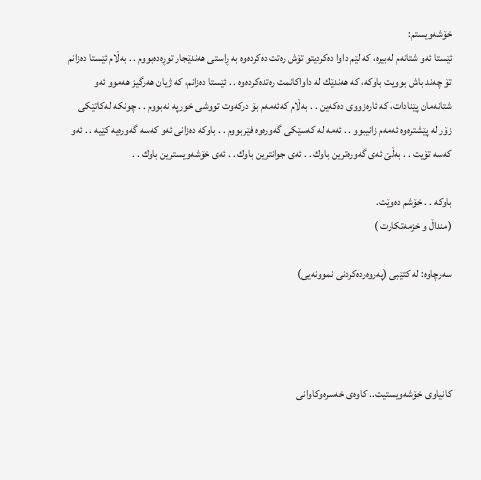خۆشەویستم:
ئێستا ئەو شتانەم لەبیرە، كە لێم داوا دەكردیتو تۆش رەتت دەكردەوە بە ڕاستی هەندێجار توڕەدەبووم . . بەڵام ئێستا دەزانم تۆ چەند باش بوویت باوكە، كە هەندێك لە داواكانمت رەتدەكردەوە . . ئێستا دەزانم، كە ژیان هەرگیز هەموو ئەو شتانەمان پێنادات، كە ئارەزووی دەكەین . . بەڵام كەئەمەم بۆ دركەوت تووشی خورپە نەبووم . . چونكە لەكاتێكی زۆر لە پێشترەوە ئەمەم زانیبوو . . ئەمە لە كەسێكی گەورەوە فێربووم . . باوكە دەزانی ئەو كەسە گەورەیە كێیە . . ئەو كەسە تۆیت . . بەڵێ ئەی گەورەترین باوك . . ئەی جوانترین باوك . . ئەی خۆشەویسترین باوك . .

باوكە . . خۆشم دەوێت.
(منداڵ و خزمەتكارت )

سەرچاوە: لە كتێبی (پەروەردەكردنی نموونەیی)




كانیاوی خۆشەویستیت.. كاوەی خەسرەوكاوانی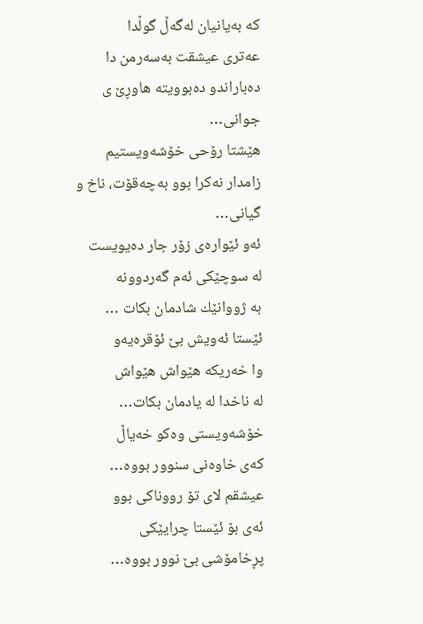كە بەیانیان لەگەڵ گوڵدا
عەتری عیشقت بەسەرمن دا
دەباراندو دەبوویتە هاوڕێ ی جوانی…
هێشتا رۆحی خۆشەویستیم
زامدار نەكرا بوو بەچەقۆت، ناخ و گیانی…
ئەو ئێوارەی زۆر جار دەیویست
لە سوچێكی ئەم گەردوونە
بە ژووانێك شادمان بكات …
ئێستا ئەویش بێ ئۆقرەیەو
وا خەریكە هێواش هێواش
لە ناخدا لە یادمان بكات…
خۆشەویستی وەكو خەیاڵ
كەی خاوەنی سنوور بووە…
عیشقم لای تۆ رووناكی بوو
ئەی بۆ ئێستا چرایێكی
پڕخامۆشی بێ نوور بووە…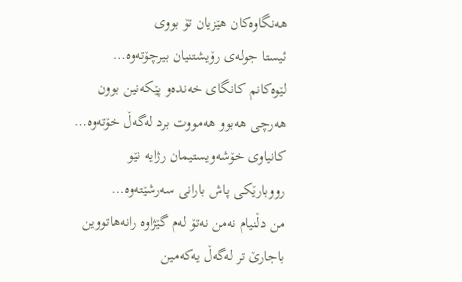هەنگاوەكان هێزیان تۆ بووی
ئیستا جولەی رۆیشتنیان بیرچۆتەوە…
لێوەكانم كانگای خەندەو پێكەنین بوون
هەرچی هەبوو هەمووت برد لەگەڵ خۆتەوە…
كانیاوی خۆشەویستیمان رژایە نێو
رووبارێكی پاش بارانی سەرشێتەوە…
من دڵنیام نەمن نەتۆ لەم گێژاوە رانەهاتووین
باجارێ تر لەگەڵ یەكەمین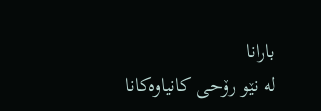بارانا
لە نێو رۆحی كانیاوەكانا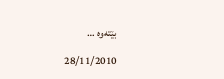بێتەوە …
28/11/2010